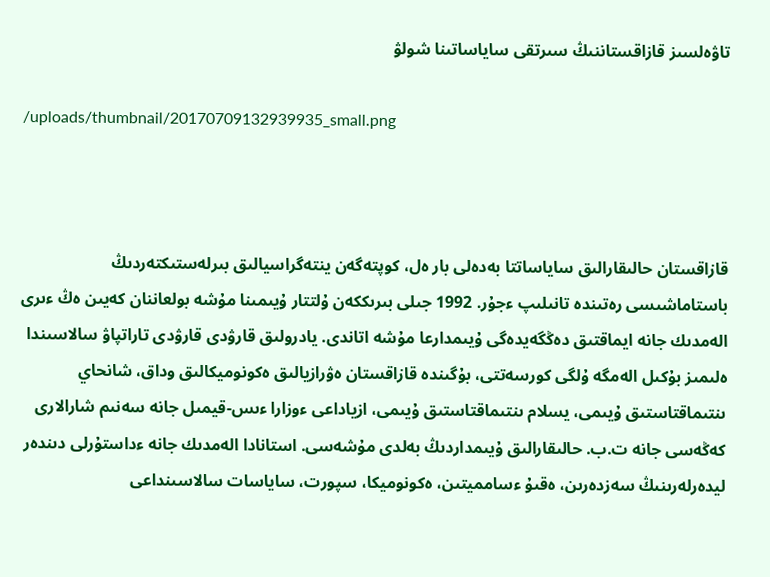تاۋەلسىز قازاقستاننىڭ سىرتقى ساياساتىنا شولۋ

/uploads/thumbnail/20170709132939935_small.png



قازاقستان حالىقارالىق ساياساتتا بەدەلى بار ەل، كوپتەگەن ينتەگراسيالىق بىرلەستىكتەردىڭ باستاماشىسى رەتىندە تانىلىپ ءجۇر. 1992 جىلى بىرىككەن ۇلتتار ۇيىمىنا مۇشە بولعاننان كەيىن ەڭ ءىرى الەمدىك جانە ايماقتىق دەڭگەيدەگى ۇيىمدارعا مۇشە اتاندى. يادرولىق قارۋدى قارۋدى تاراتپاۋ سالاسىندا ەلىمىز بۇكىل الەمگە ۇلگى كورسەتتى، بۇگىندە قازاقستان ەۋرازيالىق ەكونوميكالىق وداق، شانحاي ىنتىماقتاستىق ۇيىمى، يسلام ىنتىماقتاستىق ۇيىمى، ازياداعى ءوزارا ءىس-قيمىل جانە سەنىم شارالارى كەڭەسى جانە ت.ب. حالىقارالىق ۇيىمداردىڭ بەلدى مۇشەسى. استانادا الەمدىك جانە ءداستۇرلى دىندەر ليدەرلەرىنىڭ سەزدەرىن، ەقىۇ ءسامميتىن، ەكونوميكا، سپورت، ساياسات سالاسىنداعى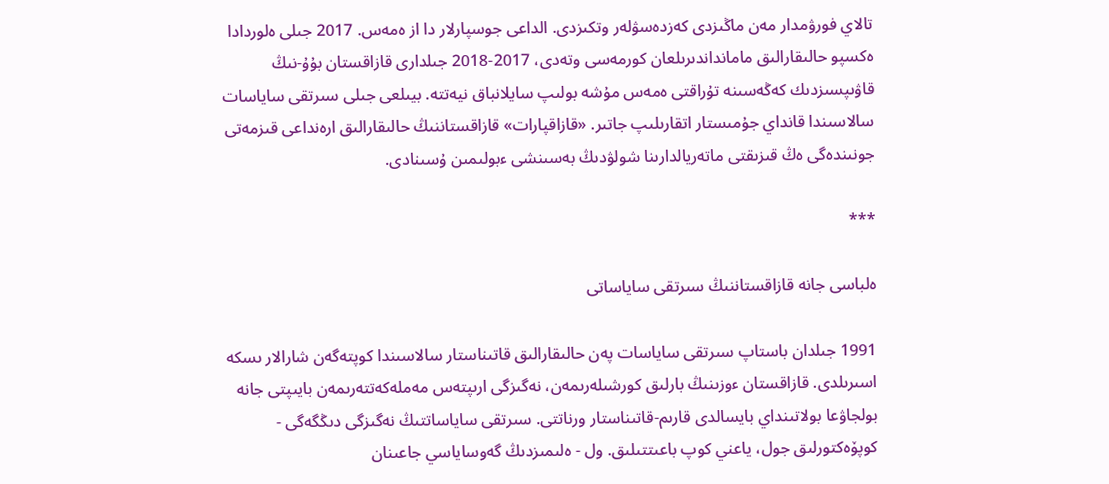تالاي فورۋمدار مەن ماڭىزدى كەزدەسۋلەر وتكىزدى. الداعى جوسپارلار دا از ەمەس. 2017 جىلى ەلوردادا ەكسپو حالىقارالىق مامانداندىرىلعان كورمەسى وتەدى، 2017-2018 جىلدارى قازاقستان بۇۇ-نىڭ قاۋىپسىزدىك كەڭەسىنە تۇراقتى ەمەس مۇشە بولىپ سايلانباق نيەتتە. بيىلعى جىلى سىرتقى ساياسات سالاسىندا قانداي جۇمىستار اتقارىلىپ جاتىر. «قازاقپارات» قازاقستاننىڭ حالىقارالىق ارەنداعى قىزمەتى جونىندەگى ەڭ قىزىقتى ماتەريالدارىنا شولۋدىڭ بەسىنشى ءبولىمىن ۇسىنادى.

***

ەلباسى جانە قازاقستاننىڭ سىرتقى ساياساتى

1991 جىلدان باستاپ سىرتقى ساياسات پەن حالىقارالىق قاتىناستار سالاسىندا كوپتەگەن شارالار ىسكە اسىرىلدى. قازاقستان ءوزىنىڭ بارلىق كورشىلەرىمەن، نەگىزگى ارىپتەس مەملەكەتتەرىمەن بايىپتى جانە بولجاۋعا بولاتىنداي بايسالدى قارىم-قاتىناستار ورناتتى. سىرتقى ساياساتتىڭ نەگىزگى دىڭگەگى - كوپۆەكتورلىق جول، ياعني كوپ باعىتتىلىق. ول - ەلىمىزدىڭ گەوساياسي جاعىنان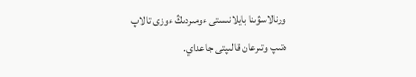ورنالاسۋىنا بايلانىستى ءومىردىڭ ءوزى تالاپ ەتىپ وتىرعان قالىپتى جاعداي.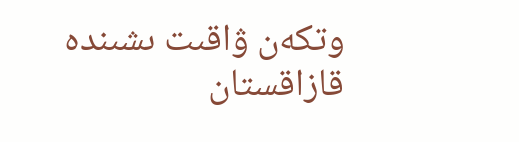وتكەن ۋاقىت ىشىندە قازاقستان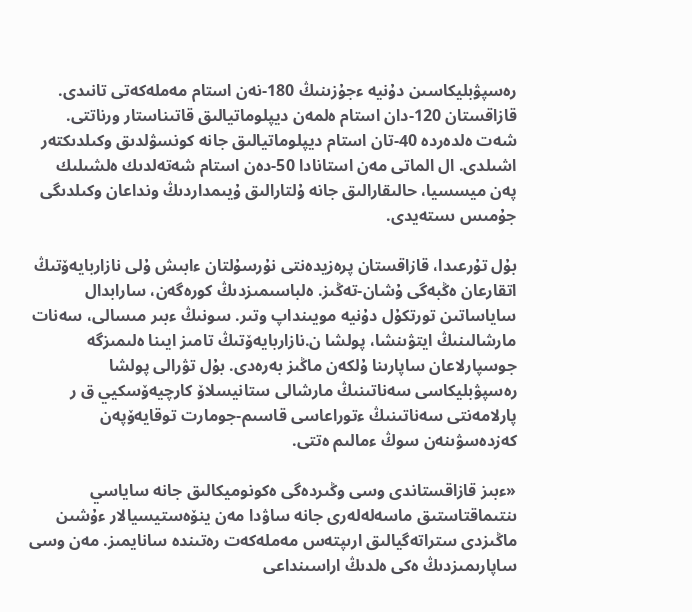رەسپۋبليكاسىن دۇنيە ءجۇزىنىڭ 180-نەن استام مەملەكەتى تانىدى. قازاقستان 120-دان استام ەلمەن ديپلوماتيالىق قاتىناستار ورناتتى. شەت ەلدەردە 40-تان استام ديپلوماتيالىق جانە كونسۋلدىق وكىلدىكتەر اشىلدى. ال الماتى مەن استانادا 50-دەن استام شەتەلدىك ەلشىلىك پەن ميسسيا، حالىقارالىق جانە ۇلتارالىق ۇيىمداردىڭ ونداعان وكىلدىگى جۇمىس ىستەيدى.

بۇل تۇرعىدا، قازاقستان پرەزيدەنتى نۇرسۇلتان ءابىش ۇلى نازاربايەۆتىڭ اتقارعان ەڭبەگى ۇشان-تەڭىز. ەلباسىمىزدىڭ كورەگەن، سارابدال ساياساتىن تورتكۇل دۇنيە مويىنداپ وتىر. سونىڭ ءبىر مىسالى، سەنات مارشالىنىڭ ايتۋىنشا، پولشا ن.نازاربايەۆتىڭ تامىز ايىنا ەلىمىزگە جوسپارلاعان ساپارىنا ۇلكەن ماڭىز بەرەدى. بۇل تۋرالى پولشا رەسپۋبليكاسى سەناتىنىڭ مارشالى ستانيسلاۆ كارچيەۆسكيي ق ر پارلامەنتى سەناتىنىڭ ءتوراعاسى قاسىم-جومارت توقايەۆپەن كەزدەسۋىنەن سوڭ ءمالىم ەتتى.

«ءبىز قازاقستاندى وسى وڭىردەگى ەكونوميكالىق جانە ساياسي ىنتىماقتاستىق ماسەلەلەرى جانە ساۋدا مەن ينۆەستيسيالار ءۇشىن ماڭىزدى ستراتەگيالىق ارىپتەس مەملەكەت رەتىندە سانايمىز. مەن وسى ساپارىمىزدىڭ ەكى ەلدىڭ اراسىنداعى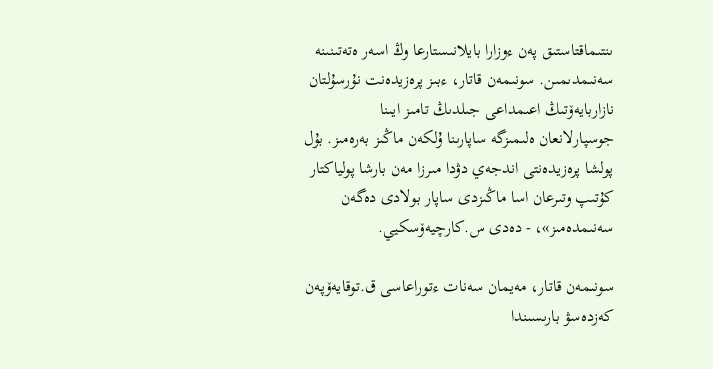ىنتىماقتاستىق پەن ءوزارا بايلانىستارعا وڭ اسەر ەتەتىنىنە سەنىمدىمىن. سونىمەن قاتار، ءبىز پرەزيدەنت نۇرسۇلتان نازاربايەۆتىڭ اعىمداعى جىلدىڭ تامىز ايىنا جوسپارلانعان ەلىمىزگە ساپارىنا ۇلكەن ماڭىز بەرەمىز. بۇل پولشا پرەزيدەنتى اندجەي دۋدا مىرزا مەن بارشا پولياكتار كۇتىپ وتىرعان اسا ماڭىزدى ساپار بولادى دەگەن سەنىمدەمىز»، - دەدى س.كارچيەۆسكيي.

سونىمەن قاتار، مەيمان سەنات ءتوراعاسى ق.توقايەۆپەن كەزدەسۋ بارىسىندا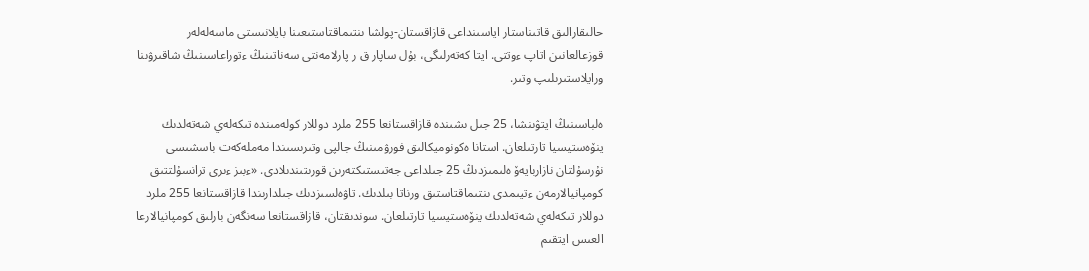حالىقارالىق قاتىناستار اياسىنداعى قازاقستان-پولشا ىنتىماقتاستىعىنا بايلانىستى ماسەلەلەر قوزعالعانىن اتاپ ءوتتى. ايتا كەتەرلىگى، بۇل ساپار ق ر پارلامەنتى سەناتىنىڭ ءتوراعاسىنىڭ شاقىرۋىنا ورايلاستىرىلىپ وتىر.

ەلباسىنىڭ ايتۋىنشا، 25 جىل ىشىندە قازاقستانعا 255 ملرد دوللار كولەمىندە تىكەلەي شەتەلدىك ينۆەستيسيا تارتىلعان. استانا ەكونوميكالىق فورۋمىنىڭ جالپى وتىرىسىندا مەملەكەت باسشىسى نۇرسۇلتان نازاربايەۆ ەلىمىزدىڭ 25 جىلداعى جەتىستىكتەرىن قورىتىندىلادى. «ءبىز ءىرى ترانسۇلتتىق كومپانيالارمەن ءتيىمدى ىنتىماقتاستىق ورناتا بىلدىك. تاۋەلسىزدىك جىلدارىندا قازاقستانعا 255 ملرد دوللار تىكەلەي شەتەلدىك ينۆەستيسيا تارتىلعان. سوندىقتان، قازاقستانعا سەنگەن بارلىق كومپانيالارعا العىس ايتقىم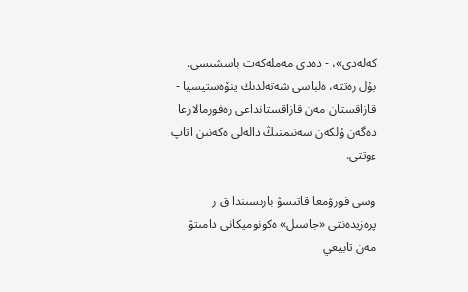كەلەدى»، - دەدى مەملەكەت باسشىسى. بۇل رەتتە، ەلباسى شەتەلدىك ينۆەستيسيا - قازاقستان مەن قازاقستانداعى رەفورمالارعا دەگەن ۇلكەن سەنىمنىڭ دالەلى ەكەنىن اتاپ ءوتتى.

وسى فورۋمعا قاتىسۋ بارىسىندا ق ر پرەزيدەنتى «جاسىل» ەكونوميكانى دامىتۋ مەن تابيعي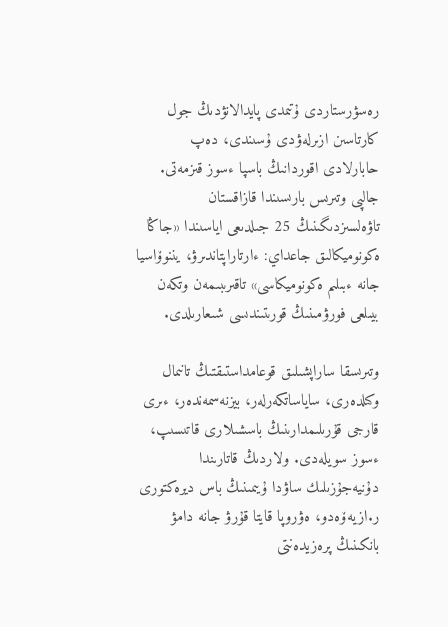رەسۋرستاردى ۇتىمدى پايدالانۋدىڭ جول كارتاسىن ازىرلەۋدى ۇسىندى، دەپ حابارلادى اقوردانىڭ باسپا ءسوز قىزمەتى. جالپى وتىرىس بارىسىندا قازاقستان تاۋەلسىزدىگىنىڭ 25 جىلدىعى اياسىندا «جاڭا ەكونوميكالىق جاعداي: ءارتاراپتاندىرۋ، يننوۆاسيا جانە ءبىلىم ەكونوميكاسى» تاقىرىبىمەن وتكەن بيىلعى فورۋمىنىڭ قورىتىندىسى شىعارىلدى.

وتىرىسقا ساراپشىلىق قوعامداستىقتىڭ تانىمال وكىلدەرى، ساياساتكەرلەر، بيزنەسمەندەر، ءىرى قارجى قۇرىلىمدارىنىڭ باسشىلارى قاتىسىپ، ءسوز سويلەدى. ولاردىڭ قاتارىندا دۇنيەجۇزىلىك ساۋدا ۇيىمىنىڭ باس ديرەكتورى ر.ازيەۆەدو، ەۋروپا قايتا قۇرۋ جانە دامۋ بانكىنىڭ پرەزيدەنتى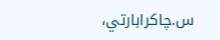س.چاكرابارتي،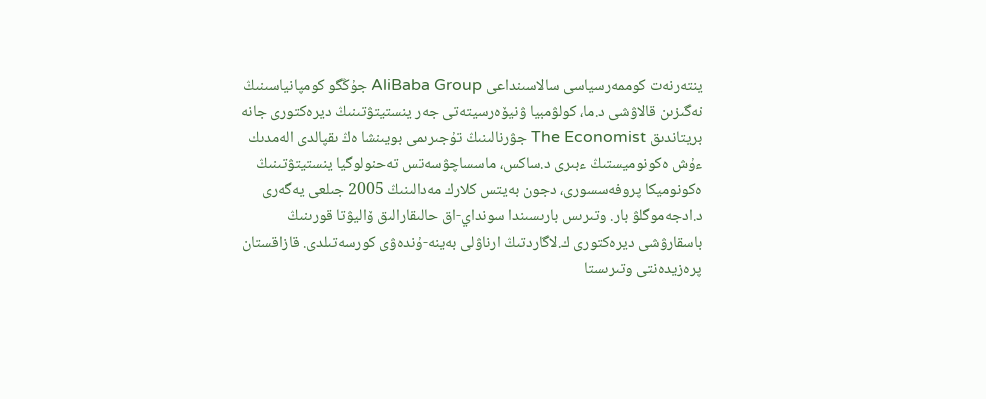ينتەرنەت كوممەرسياسى سالاسىنداعى AliBaba Group جۇڭگو كومپانياسىنىڭ نەگىزىن قالاۋشى د.ما، كولۋمبيا ۋنيۆەرسيتەتى جەر ينستيتۋتىنىڭ ديرەكتورى جانە بريتاندىق The Economist جۋرنالىنىڭ تۇجىرىمى بويىنشا ەڭ ىقپالدى الەمدىك ءۇش ەكونوميستىڭ ءبىرى د.ساكس، ماسساچۋسەتس تەحنولوگيا ينستيتۋتىنىڭ ەكونوميكا پروفەسسورى، دجون بەيتس كلارك مەدالىنىڭ 2005 جىلعى يەگەرى د.ادجەموگلۋ بار. وتىرىس بارىسىندا سونداي-اق حالىقارالىق ۆاليۋتا قورىنىڭ باسقارۋشى ديرەكتورى ك.لاگاردتىڭ ارناۋلى بەينە-ۇندەۋى كورسەتىلدى. قازاقستان پرەزيدەنتى وتىرىستا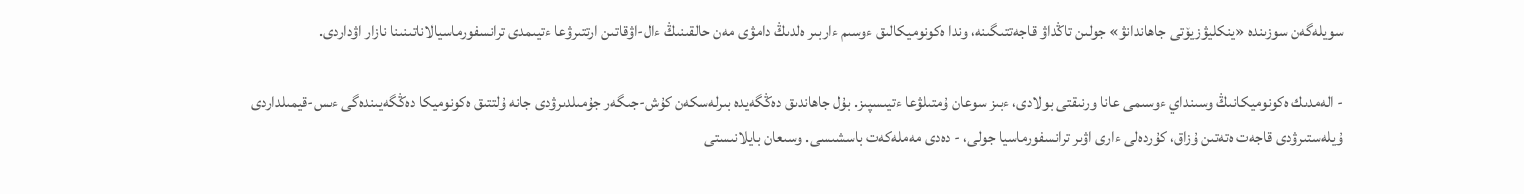سويلەگەن سوزىندە «ينكليۋزيۆتى جاھاندانۋ» جولىن تاڭداۋ قاجەتتىگىنە، وندا ەكونوميكالىق ءوسىم ءاربىر ەلدىڭ دامۋى مەن حالقىنىڭ ءال-اۋقاتىن ارتتىرۋعا ءتيىمدى ترانسفورماسيالاناتىنىنا نازار اۋداردى.

- الەمدىك ەكونوميكانىڭ وسىنداي ءوسىمى عانا ورنىقتى بولادى، ءبىز سوعان ۇمتىلۋعا ءتيىسپىز. بۇل جاھاندىق دەڭگەيدە بىرلەسكەن كۇش-جىگەر جۇمىلدىرۋدى جانە ۇلتتىق ەكونوميكا دەڭگەيىندەگى ءىس-قيمىلداردى ۇيلەستىرۋدى قاجەت ەتەتىن ۇزاق، كۇردەلى ءارى اۋىر ترانسفورماسيا جولى، - دەدى مەملەكەت باسشىسى. وسىعان بايلانىستى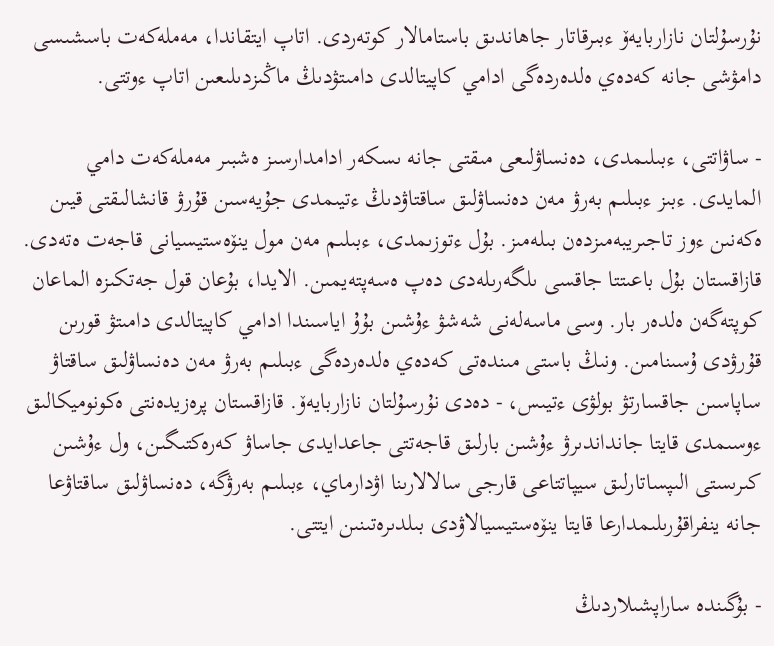نۇرسۇلتان نازاربايەۆ ءبىرقاتار جاھاندىق باستامالار كوتەردى. اتاپ ايتقاندا، مەملەكەت باسشىسى دامۋشى جانە كەدەي ەلدەردەگى ادامي كاپيتالدى دامىتۋدىڭ ماڭىزدىلىعىن اتاپ ءوتتى.

- ساۋاتتى، ءبىلىمدى، دەنساۋلىعى مىقتى جانە ىسكەر ادامدارسىز ەشبىر مەملەكەت دامي المايدى. ءبىز ءبىلىم بەرۋ مەن دەنساۋلىق ساقتاۋدىڭ ءتيىمدى جۇيەسىن قۇرۋ قانشالىقتى قيىن ەكەنىن ءوز تاجىريبەمىزدەن بىلەمىز. بۇل ءتوزىمدى، ءبىلىم مەن مول ينۆەستيسيانى قاجەت ەتەدى. قازاقستان بۇل باعىتتا جاقسى ىلگەرىلەدى دەپ ەسەپتەيمىن. الايدا، بۇعان قول جەتكىزە الماعان كوپتەگەن ەلدەر بار. وسى ماسەلەنى شەشۋ ءۇشىن بۇۇ اياسىندا ادامي كاپيتالدى دامىتۋ قورىن قۇرۋدى ۇسىنامىن. ونىڭ باستى مىندەتى كەدەي ەلدەردەگى ءبىلىم بەرۋ مەن دەنساۋلىق ساقتاۋ ساپاسىن جاقسارتۋ بولۋى ءتيىس، - دەدى نۇرسۇلتان نازاربايەۆ. قازاقستان پرەزيدەنتى ەكونوميكالىق ءوسىمدى قايتا جانداندىرۋ ءۇشىن بارلىق قاجەتتى جاعدايدى جاساۋ كەرەكتىگىن، ول ءۇشىن كىرىستى الىپساتارلىق سيپاتتاعى قارجى سالالارىنا اۋدارماي، ءبىلىم بەرۋگە، دەنساۋلىق ساقتاۋعا جانە ينفراقۇرىلىمدارعا قايتا ينۆەستيسيالاۋدى بىلدىرەتىنىن ايتتى.

- بۇگىندە ساراپشىلاردىڭ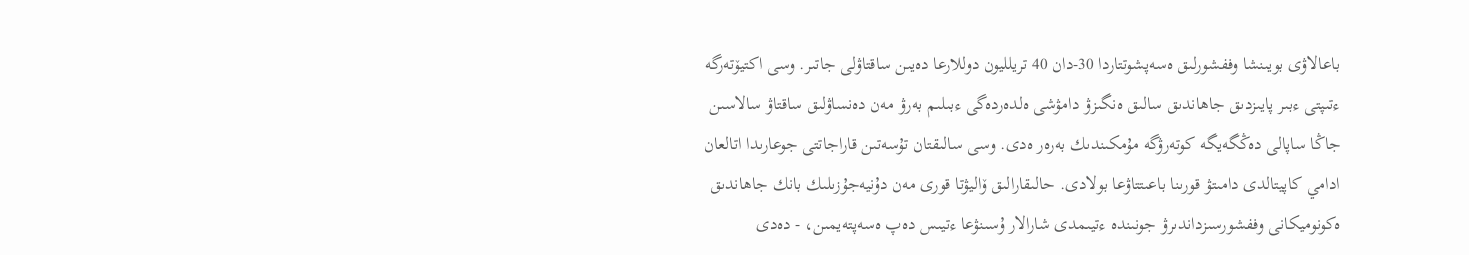باعالاۋى بويىنشا وففشورلىق ەسەپشوتتاردا 30-دان 40 تريلليون دوللارعا دەيىن ساقتاۋلى جاتىر. وسى اكتيۆتەرگە ءتىپتى ءبىر پايىزدىق جاھاندىق سالىق ەنگىزۋ دامۋشى ەلدەردەگى ءبىلىم بەرۋ مەن دەنساۋلىق ساقتاۋ سالاسىن جاڭا ساپالى دەڭگەيگە كوتەرۋگە مۇمكىندىك بەرەر ەدى. وسى سالىقتان تۇسەتىن قاراجاتتى جوعارىدا اتالعان ادامي كاپيتالدى دامىتۋ قورىنا باعىتتاۋعا بولادى. حالىقارالىق ۆاليۋتا قورى مەن دۇنيەجۇزىلىك بانك جاھاندىق ەكونوميكانى وففشورسىزداندىرۋ جونىندە ءتيىمدى شارالار ۇسىنۋعا ءتيىس دەپ ەسەپتەيمىن، - دەدى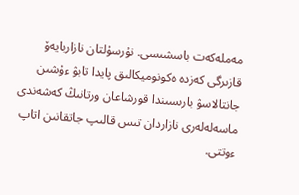مەملەكەت باسشىسى. نۇرسۇلتان نازاربايەۆ قازىرگى كەزدە ەكونوميكالىق پايدا تابۋ ءۇشىن جانتالاسۋ بارىسىندا قورشاعان ورتانىڭ كەشەندى ماسەلەلەرى نازاردان تىس قالىپ جاتقانىن اتاپ ءوتتى.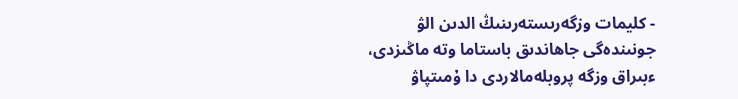- كليمات وزگەرىستەرىنىڭ الدىن الۋ جونىندەگى جاھاندىق باستاما وتە ماڭىزدى، ءبىراق وزگە پروبلەمالاردى دا ۇمىتپاۋ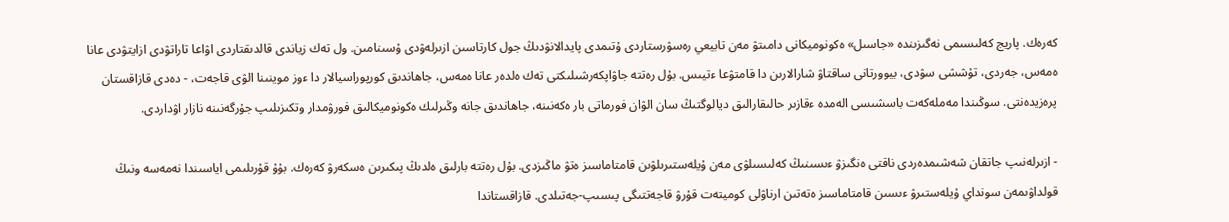كەرەك. پاريج كەلىسىمى نەگىزىندە «جاسىل» ەكونوميكانى دامىتۋ مەن تابيعي رەسۋرستاردى ۇتىمدى پايدالانۋدىڭ جول كارتاسىن ازىرلەۋدى ۇسىنامىن. ول تەك زياندى قالدىقتاردى اۋاعا تاراتۋدى ازايتۋدى عانا ەمەس، جەردى، تۇششى سۋدى، بيوورتانى ساقتاۋ شارالارىن دا قامتۋعا ءتيىس. بۇل رەتتە جاۋاپكەرشىلىكتى تەك ەلدەر عانا ەمەس، جاھاندىق كورپوراسيالار دا ءوز موينىنا الۋى قاجەت، - دەدى قازاقستان پرەزيدەنتى. سوڭىندا مەملەكەت باسشىسى الەمدە ءقازىر حالىقارالىق ديالوگتىڭ سان الۋان فورماتى بار ەكەنىنە، جاھاندىق جانە وڭىرلىك ەكونوميكالىق فورۋمدار وتكىزىلىپ جۇرگەنىنە نازار اۋداردى.

- ازىرلەنىپ جاتقان شەشىمدەردى ناقتى ەنگىزۋ ءىسىنىڭ كەلىسىلۋى مەن ۇيلەستىرىلۋىن قامتاماسىز ەتۋ ماڭىزدى. بۇل رەتتە بارلىق ەلدىڭ پىكىرىن ەسكەرۋ كەرەك. بۇۇ قۇرىلىمى اياسىندا نەمەسە ونىڭ قولداۋىمەن سونداي ۇيلەستىرۋ ءىسىن قامتاماسىز ەتەتىن ارناۋلى كوميتەت قۇرۋ قاجەتتىگى پىسىپ-جەتىلدى. قازاقستاندا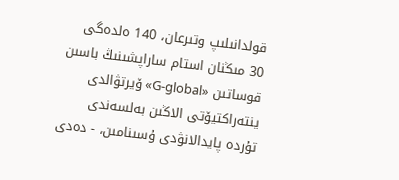قولدانىلىپ وتىرعان، 140 ەلدەگى 30 مىڭنان استام ساراپشىنىڭ باسىن قوساتىن «G-global» ۆيرتۋالدى ينتەراكتيۆتى الاڭىن بەلسەندى تۇردە پايدالانۋدى ۇسىنامىن، - دەدى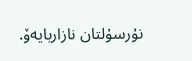نۇرسۇلتان نازاربايەۆ.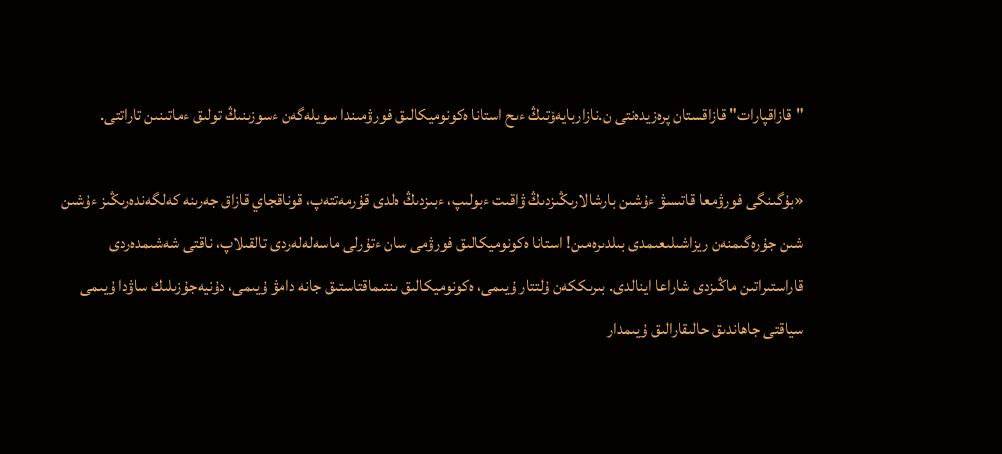"قازاقپارات" قازاقستان پرەزيدەنتى ن.نازاربايەۆتىڭ ءىح استانا ەكونوميكالىق فورۋمىندا سويلەگەن ءسوزىنىڭ تولىق ءماتىنىن تاراتتى.

«بۇگىنگى فورۋمعا قاتىسۋ ءۇشىن بارشالارىڭىزدىڭ ۋاقىت ءبولىپ، ءبىزدىڭ ەلدى قۇرمەتتەپ، قوناقجاي قازاق جەرىنە كەلگەندەرىڭىز ءۇشىن شىن جۇرەگىمنەن ريزاشىلىعىمدى بىلدىرەمىن! استانا ەكونوميكالىق فورۋمى سان ءتۇرلى ماسەلەلەردى تالقىلاپ، ناقتى شەشىمدەردى قاراستىراتىن ماڭىزدى شاراعا اينالدى. بىرىككەن ۇلتتار ۇيىمى، ەكونوميكالىق ىنتىماقتاستىق جانە دامۋ ۇيىمى، دۇنيەجۇزىلىك ساۋدا ۇيىمى سياقتى جاھاندىق حالىقارالىق ۇيىمدار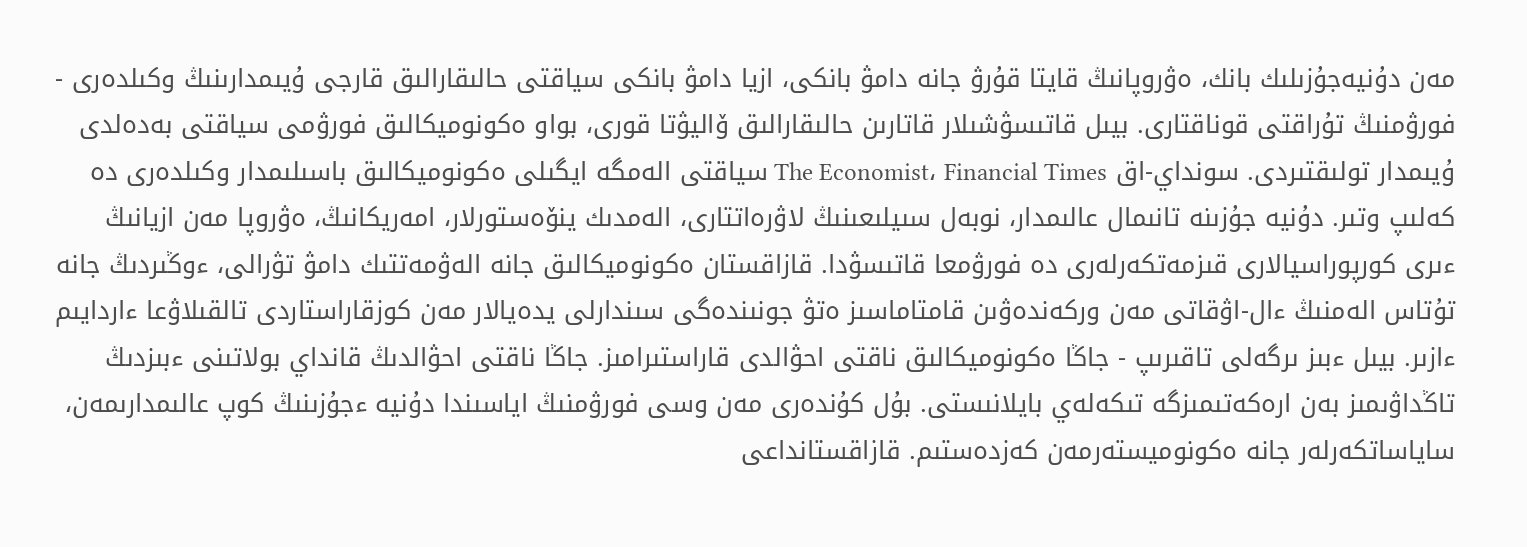مەن دۇنيەجۇزىلىك بانك، ەۋروپانىڭ قايتا قۇرۋ جانە دامۋ بانكى، ازيا دامۋ بانكى سياقتى حالىقارالىق قارجى ۇيىمدارىنىڭ وكىلدەرى - فورۋمنىڭ تۇراقتى قوناقتارى. بيىل قاتىسۋشىلار قاتارىن حالىقارالىق ۆاليۋتا قورى، بواو ەكونوميكالىق فورۋمى سياقتى بەدەلدى ۇيىمدار تولىقتىردى. سونداي-اق The Economist، Financial Times سياقتى الەمگە ايگىلى ەكونوميكالىق باسىلىمدار وكىلدەرى دە كەلىپ وتىر. دۇنيە جۇزىنە تانىمال عالىمدار، نوبەل سىيلىعىنىڭ لاۋرەاتتارى، الەمدىك ينۆەستورلار، امەريكانىڭ، ەۋروپا مەن ازيانىڭ ءىرى كورپوراسيالارى قىزمەتكەرلەرى دە فورۋمعا قاتىسۋدا. قازاقستان ەكونوميكالىق جانە الەۋمەتتىك دامۋ تۋرالى، ءوڭىردىڭ جانە تۇتاس الەمنىڭ ءال-اۋقاتى مەن وركەندەۋىن قامتاماسىز ەتۋ جونىندەگى سىندارلى يدەيالار مەن كوزقاراستاردى تالقىلاۋعا ءاردايىم ءازىر. بيىل ءبىز ىرگەلى تاقىرىپ - جاڭا ەكونوميكالىق ناقتى احۋالدى قاراستىرامىز. جاڭا ناقتى احۋالدىڭ قانداي بولاتىنى ءبىزدىڭ تاڭداۋىمىز بەن ارەكەتىمىزگە تىكەلەي بايلانىستى. بۇل كۇندەرى مەن وسى فورۋمنىڭ اياسىندا دۇنيە ءجۇزىنىڭ كوپ عالىمدارىمەن، ساياساتكەرلەر جانە ەكونوميستەرمەن كەزدەستىم. قازاقستانداعى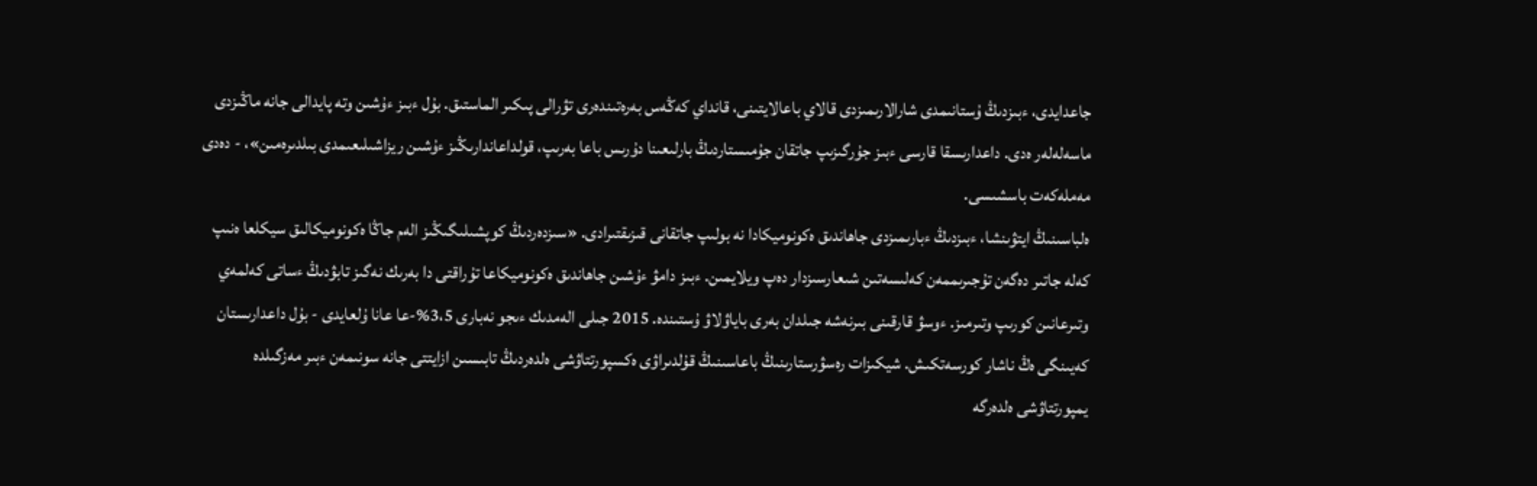جاعدايدى، ءبىزدىڭ ۇستانىمدى شارالارىمىزدى قالاي باعالايتىنى، قانداي كەڭەس بەرەتىندەرى تۋرالى پىكىر الماستىق. بۇل ءبىز ءۇشىن وتە پايدالى جانە ماڭىزدى ماسەلەلەر ەدى. داعدارىسقا قارسى ءبىز جۇرگىزىپ جاتقان جۇمىستاردىڭ بارلىعىنا دۇرىس باعا بەرىپ، قولداعاندارىڭىز ءۇشىن ريزاشىلىعىمدى بىلدىرەمىن»، - دەدى مەملەكەت باسشىسى.
ەلباسىنىڭ ايتۋىنشا، ءبىزدىڭ ءبارىمىزدى جاھاندىق ەكونوميكادا نە بولىپ جاتقانى قىزىقتىرادى. «سىزدەردىڭ كوپشىلىگىڭىز الەم جاڭا ەكونوميكالىق سيكلعا ەنىپ كەلە جاتىر دەگەن تۇجىرىممەن كەلىسەتىن شىعارسىزدار دەپ ويلايمىن. ءبىز دامۋ ءۇشىن جاھاندىق ەكونوميكاعا تۇراقتى دا بەرىك نەگىز تابۋدىڭ ءساتى كەلمەي وتىرعانىن كورىپ وتىرمىز. ءوسۋ قارقىنى بىرنەشە جىلدان بەرى باياۋلاۋ ۇستىندە. 2015 جىلى الەمدىك ءىجو نەبارى 3،5%-عا عانا ۇلعايدى - بۇل داعدارىستان كەيىنگى ەڭ ناشار كورسەتكىش. شيكىزات رەسۋرستارىنىڭ باعاسىنىڭ قۇلدىراۋى ەكسپورتتاۋشى ەلدەردىڭ تابىسىن ازايتتى جانە سونىمەن ءبىر مەزگىلدە يمپورتتاۋشى ەلدەرگە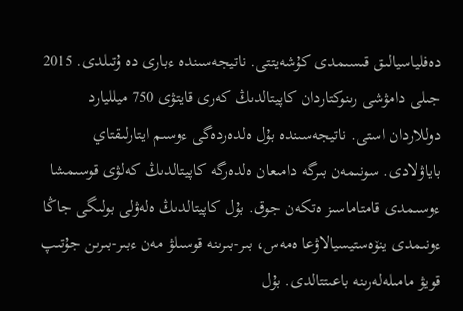دەفلياسيالىق قىسىمدى كۇشەيتتى. ناتيجەسىندە ءبارى دە ۇتىلدى. 2015 جىلى دامۋشى رىنوكتاردان كاپيتالدىڭ كەرى قايتۋى 750 ميلليارد دوللاردان استى. ناتيجەسىندە بۇل ەلدەردەگى ءوسىم ايتارلىقتاي باياۋلادى. سونىمەن بىرگە دامىعان ەلدەرگە كاپيتالدىڭ كەلۋى قوسىمشا ءوسىمدى قامتاماسىز ەتكەن جوق. بۇل كاپيتالدىڭ ەلەۋلى بولىگى جاڭا ءونىمدى ينۆەستيسيالاۋعا ەمەس، بىر-بىرىنە قوسىلۋ مەن ءبىر-بىرىن جۇتىپ قويۋ مامىلەلەرىنە باعىتتالدى. بۇل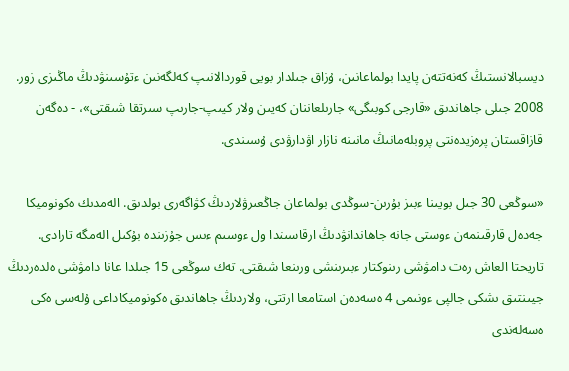ديسبالانستىڭ كەنەتتەن پايدا بولماعانىن، ۇزاق جىلدار بويى قوردالانىپ كەلگەنىن ءتۇسىنۋدىڭ ماڭىزى زور. 2008 جىلى جاھاندىق «قارجى كوبىگى» جارىلعاننان كەيىن ولار كيىپ-جارىپ سىرتقا شىقتى»، - دەگەن قازاقستان پرەزيدەنتى پروبلەمانىڭ مانىنە نازار اۋدارۋدى ۇسىندى.

«سوڭعى 30 جىل بويىنا ءبىز بۇرىن-سوڭدى بولماعان جاڭعىرۋلاردىڭ كۋاگەرى بولدىق. الەمدىك ەكونوميكا جەدەل قارقىنمەن ءوستى جانە جاھاندانۋدىڭ ارقاسىندا ول ءوسىم ءىس جۇزىندە بۇكىل الەمگە تارادى. تاريحتا العاش رەت دامۋشى رىنوكتار ءبىرىنشى ورىنعا شىقتى. تەك سوڭعى 15 جىلدا عانا دامۋشى ەلدەردىڭ جيىنتىق ىشكى جالپى ءونىمى 4 ەسەدەن استامعا ارتتى، ولاردىڭ جاھاندىق ەكونوميكاداعى ۇلەسى ەكى ەسەلەندى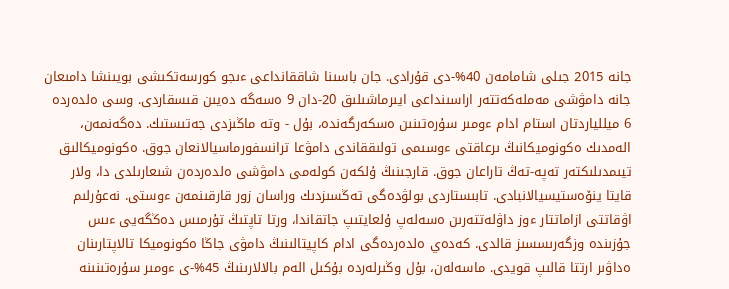جانە 2015 جىلى شامامەن 40%-دى قۇرادى. جان باسىنا شاققانداعى ءىجو كورسەتكىشى بويىنشا دامىعان جانە دامۋشى مەملەكەتتەر اراسىنداعى ايىرماشىلىق 20-دان 9 ەسەگە دەيىن قىسقاردى. وسى ەلدەردە 6 ميللياردتان استام ادام ءومىر سۇرەتىنىن ەسكەرگەندە، بۇل - وتە ماڭىزدى جەتىستىك. دەگەنمەن، الەمدىك ەكونوميكانىڭ ىرعاقتى ءوسىمى تولىققاندى دامۋعا ترانسفورماسيالانعان جوق. ەكونوميكالىق تيىمدىلىكتەر تەپە-تەڭ تاراعان جوق. قارجىنىڭ ۇلكەن كولەمى دامۋشى ەلدەردەن شىعارىلدى دا، ولار قايتا ينۆەستيسيالانبادى. تابىستاردى بولۋدەگى تەڭسىزدىك وراسان زور قارقىنمەن ءوستى. نەعۇرلىم اۋقاتتى ازاماتتار ءوز داۋلەتتەرىن ەسەلەپ ۇلعايتىپ جاتقاندا، ورتا تاپتىڭ تۇرمىس دەڭگەيى ءىس جۇزىندە وزگەرىسسىز قالدى. كەدەي ەلدەردەگى ادام كاپيتالىنىڭ دامۋى جاڭا ەكونوميكا تالاپتارىنان ەداۋىر ارتتا قالىپ قويدى. ماسەلەن، بۇل وڭىرلەردە بۇكىل الەم بالالارىنىڭ 45%-ى ءومىر سۇرەتىنىنە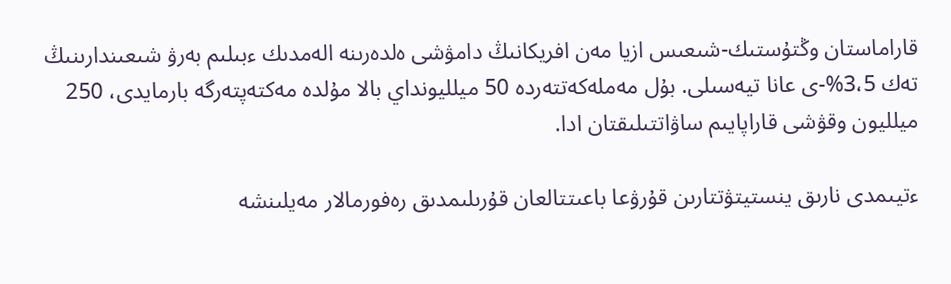قاراماستان وڭتۇستىك-شىعىس ازيا مەن افريكانىڭ دامۋشى ەلدەرىنە الەمدىك ءبىلىم بەرۋ شىعىندارىنىڭ تەك 3،5%-ى عانا تيەسىلى. بۇل مەملەكەتتەردە 50 ميلليونداي بالا مۇلدە مەكتەپتەرگە بارمايدى، 250 ميلليون وقۋشى قاراپايىم ساۋاتتىلىقتان ادا.

ءتيىمدى نارىق ينستيتۋتتارىن قۇرۋعا باعىتتالعان قۇرىلىمدىق رەفورمالار مەيلىنشە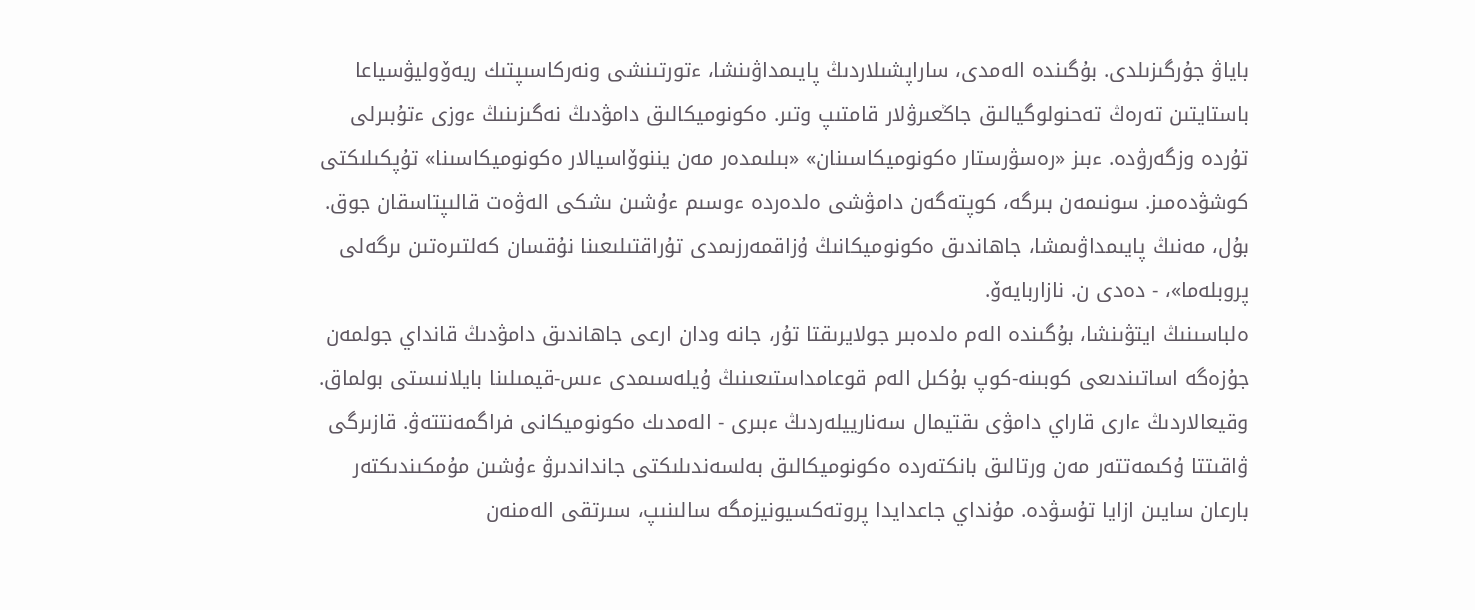باياۋ جۇرگىزىلدى. بۇگىندە الەمدى، ساراپشىلاردىڭ پايىمداۋىنشا، ءتورتىنشى ونەركاسىپتىك ريەۆوليۋسياعا باستايتىن تەرەڭ تەحنولوگيالىق جاڭعىرۋلار قامتىپ وتىر. ەكونوميكالىق دامۋدىڭ نەگىزىنىڭ ءوزى ءتۇبىرلى تۇردە وزگەرۋدە. ءبىز «رەسۋرستار ەكونوميكاسىنان» «بىلىمدەر مەن يننوۆاسيالار ەكونوميكاسىنا» تۇپكىلىكتى كوشۋدەمىز. سونىمەن بىرگە، كوپتەگەن دامۋشى ەلدەردە ءوسىم ءۇشىن ىشكى الەۋەت قالىپتاسقان جوق. بۇل، مەنىڭ پايىمداۋىمشا، جاھاندىق ەكونوميكانىڭ ۇزاقمەرزىمدى تۇراقتىلىعىنا نۇقسان كەلتىرەتىن ىرگەلى پروبلەما»، - دەدى ن. نازاربايەۆ.
ەلباسىنىڭ ايتۋىنشا، بۇگىندە الەم ەلدەبىر جولايرىقتا تۇر، جانە ودان ارعى جاھاندىق دامۋدىڭ قانداي جولمەن جۇزەگە اساتىندىعى كوبىنە-كوپ بۇكىل الەم قوعامداستىعىنىڭ ۇيلەسىمدى ءىس-قيمىلىنا بايلانىستى بولماق. وقيعالاردىڭ ءارى قاراي دامۋى ىقتيمال سەنارييلەردىڭ ءبىرى - الەمدىك ەكونوميكانى فراگمەنتتەۋ. قازىرگى ۋاقىتتا ۇكىمەتتەر مەن ورتالىق بانكتەردە ەكونوميكالىق بەلسەندىلىكتى جانداندىرۋ ءۇشىن مۇمكىندىكتەر بارعان سايىن ازايا تۇسۋدە. مۇنداي جاعدايدا پروتەكسيونيزمگە سالىنىپ، سىرتقى الەمنەن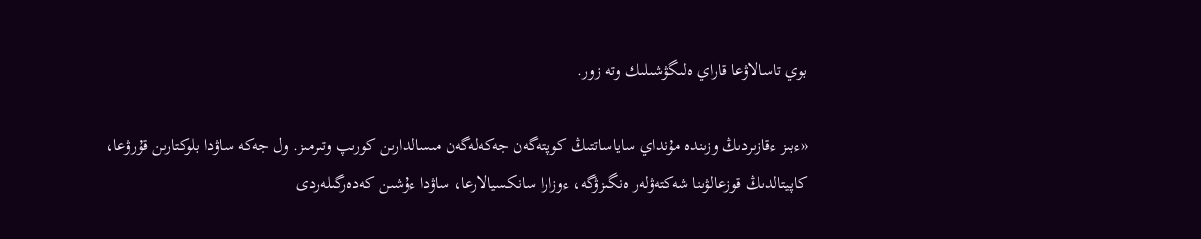بوي تاسالاۋعا قاراي ەلىگۋشىلىك وتە زور.

«ءبىز ءقازىردىڭ وزىندە مۇنداي ساياساتتىڭ كوپتەگەن جەكەلەگەن مىسالدارىن كورىپ وتىرمىز. ول جەكە ساۋدا بلوكتارىن قۇرۋعا، كاپيتالدىڭ قوزعالۋىنا شەكتەۋلەر ەنگىزۋگە، ءوزارا سانكسيالارعا، ساۋدا ءۇشىن كەدەرگىلەردى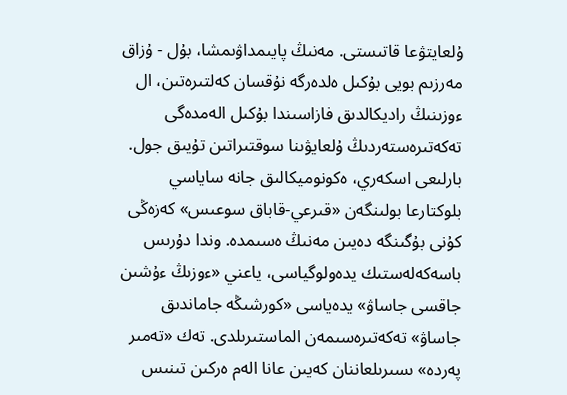ۇلعايتۋعا قاتىستى. مەنىڭ پايىمداۋىمشا، بۇل - ۇزاق مەرزىم بويى بۇكىل ەلدەرگە نۇقسان كەلتىرەتىن، ال ءوزىنىڭ راديكالدىق فازاسىندا بۇكىل الەمدەگى تەكەتىرەستەردىڭ ۇلعايۋىنا سوقتىراتىن تۇيىق جول. بارلىعى اسكەري، ەكونوميكالىق جانە ساياسي بلوكتارعا بولىنگەن «قىرعي-قاباق سوعىس» كەزەڭى كۇنى بۇگىنگە دەيىن مەنىڭ ەسىمدە. وندا دۇرىس باسەكەلەستىك يدەولوگياسى، ياعني «ءوزىڭ ءۇشىن جاقسى جاساۋ» يدەياسى «كورشىڭە جاماندىق جاساۋ» تەكەتىرەسىمەن الماستىرىلدى. تەك «تەمىر پەردە» ىسىرىلعاننان كەيىن عانا الەم ەركىن تىنىس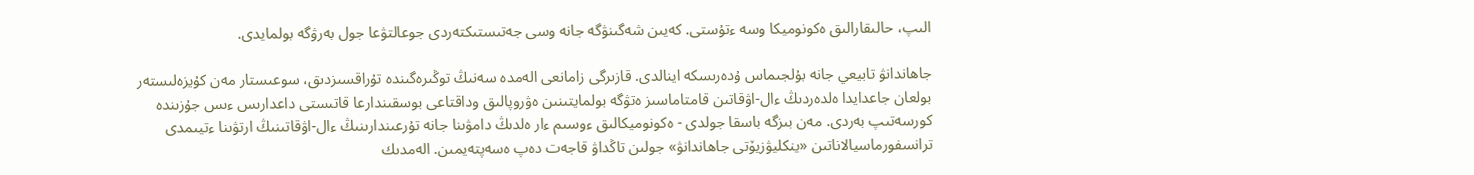الىپ، حالىقارالىق ەكونوميكا وسە ءتۇستى. كەيىن شەگىنۋگە جانە وسى جەتىستىكتەردى جوعالتۋعا جول بەرۋگە بولمايدى.

جاھاندانۋ تابيعي جانە بۇلجىماس ۇدەرىسكە اينالدى. قازىرگى زامانعى الەمدە سەنىڭ توڭىرەگىندە تۇراقسىزدىق، سوعىستار مەن كۇيزەلىستەر بولعان جاعدايدا ەلدەردىڭ ءال-اۋقاتىن قامتاماسىز ەتۋگە بولمايتىنىن ەۋروپالىق وداقتاعى بوسقىندارعا قاتىستى داعدارىس ءىس جۇزىندە كورسەتىپ بەردى. مەن بىزگە باسقا جولدى - ەكونوميكالىق ءوسىم ءار ەلدىڭ دامۋىنا جانە تۇرعىندارىنىڭ ءال-اۋقاتىنىڭ ارتۋىنا ءتيىمدى ترانسفورماسيالاناتىن «ينكليۋزيۆتى جاھاندانۋ» جولىن تاڭداۋ قاجەت دەپ ەسەپتەيمىن. الەمدىك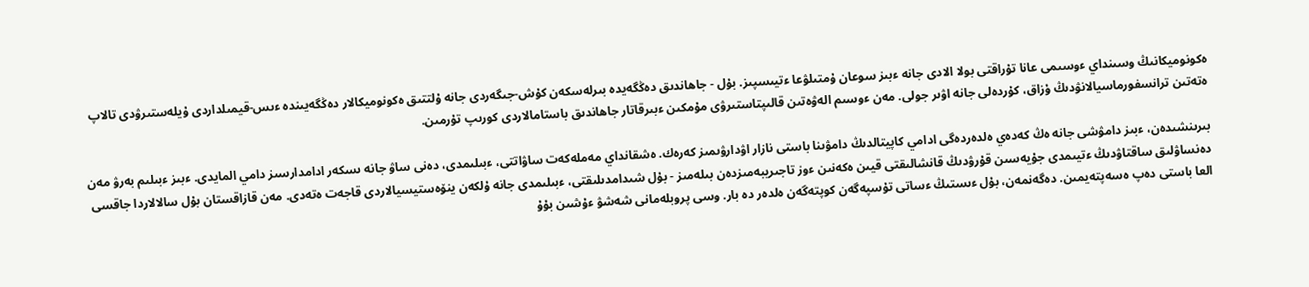ەكونوميكانىڭ وسىنداي ءوسىمى عانا تۇراقتى بولا الادى جانە ءبىز سوعان ۇمتىلۋعا ءتيىسپىز. بۇل - جاھاندىق دەڭگەيدە بىرلەسكەن كۇش-جىگەردى جانە ۇلتتىق ەكونوميكالار دەڭگەيىندە ءىس-قيمىلداردى ۇيلەستىرۋدى تالاپ ەتەتىن ترانسفورماسيالانۋدىڭ ۇزاق، كۇردەلى جانە اۋىر جولى. مەن ءوسىم الەۋەتىن قالىپتاستىرۋى مۇمكىن ءبىرقاتار جاھاندىق باستامالاردى كورىپ تۇرمىن.

بىرىنشىدەن، ءبىز دامۋشى جانە ەڭ كەدەي ەلدەردەگى ادامي كاپيتالدىڭ دامۋىنا باستى نازار اۋدارۋىمىز كەرەك. ەشقانداي مەملەكەت ساۋاتتى، ءبىلىمدى، دەنى ساۋ جانە ىسكەر ادامدارسىز دامي المايدى. ءبىز ءبىلىم بەرۋ مەن دەنساۋلىق ساقتاۋدىڭ ءتيىمدى جۇيەسىن قۇرۋدىڭ قانشالىقتى قيىن ەكەنىن ءوز تاجىريبەمىزدەن بىلەمىز - بۇل شىدامدىلىقتى، ءبىلىمدى جانە ۇلكەن ينۆەستيسيالاردى قاجەت ەتەدى. مەن قازاقستان بۇل سالالاردا جاقسى العا باستى دەپ ەسەپتەيمىن. دەگەنمەن، بۇل ءىستىڭ ءساتى تۇسپەگەن كوپتەگەن ەلدەر دە بار. وسى پروبلەمانى شەشۋ ءۇشىن بۇۇ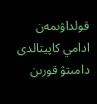قولداۋىمەن ادامي كاپيتالدى دامىتۋ قورىن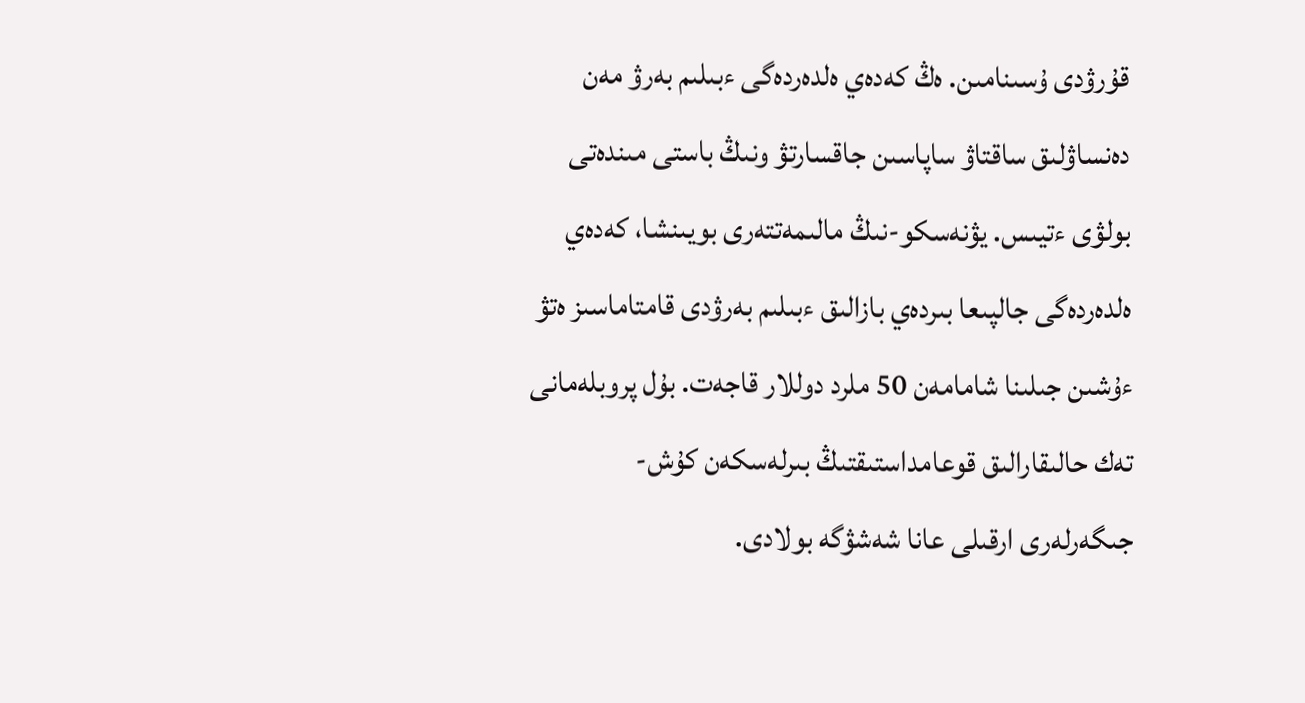قۇرۋدى ۇسىنامىن. ەڭ كەدەي ەلدەردەگى ءبىلىم بەرۋ مەن دەنساۋلىق ساقتاۋ ساپاسىن جاقسارتۋ ونىڭ باستى مىندەتى بولۋى ءتيىس. يۋنەسكو-نىڭ مالىمەتتەرى بويىنشا، كەدەي ەلدەردەگى جالپىعا بىردەي بازالىق ءبىلىم بەرۋدى قامتاماسىز ەتۋ ءۇشىن جىلىنا شامامەن 50 ملرد دوللار قاجەت. بۇل پروبلەمانى تەك حالىقارالىق قوعامداستىقتىڭ بىرلەسكەن كۇش-جىگەرلەرى ارقىلى عانا شەشۋگە بولادى.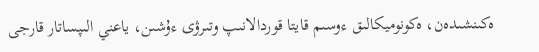ەكىنشىدەن، ەكونوميكالىق ءوسىم قايتا قوردالانىپ وتىرۋى ءۇشىن، ياعني الىپساتار قارجى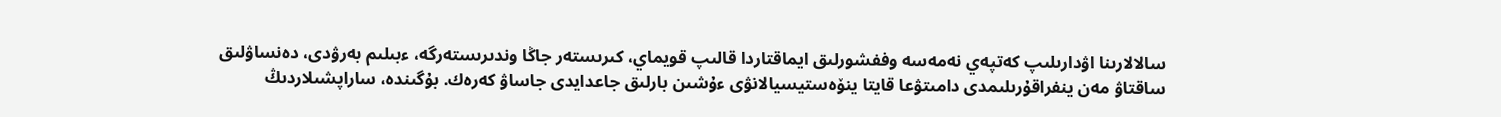سالالارىنا اۋدارىلىپ كەتپەي نەمەسە وففشورلىق ايماقتاردا قالىپ قويماي، كىرىستەر جاڭا وندىرىستەرگە، ءبىلىم بەرۋدى، دەنساۋلىق ساقتاۋ مەن ينفراقۇرىلىمدى دامىتۋعا قايتا ينۆەستيسيالانۋى ءۇشىن بارلىق جاعدايدى جاساۋ كەرەك. بۇگىندە، ساراپشىلاردىڭ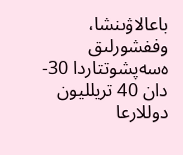باعالاۋىنشا، وففشورلىق ەسەپشوتتاردا 30-دان 40 تريلليون دوللارعا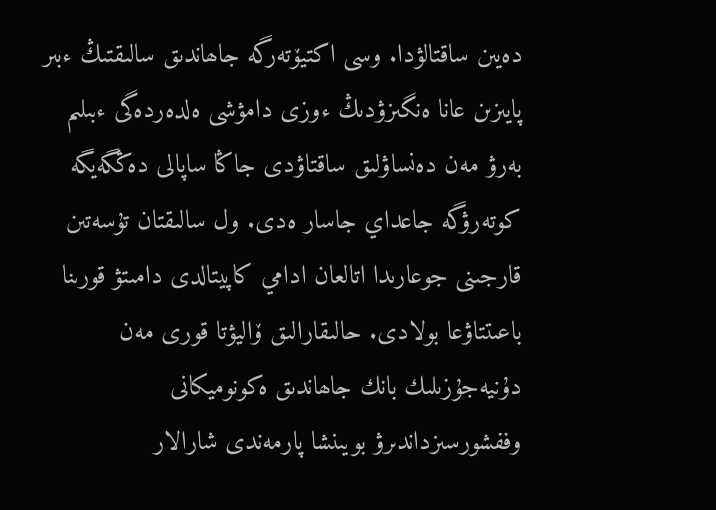دەيىن ساقتالۋدا. وسى اكتيۆتەرگە جاھاندىق سالىقتىڭ ءبىر پايىزىن عانا ەنگىزۋدىڭ ءوزى دامۋشى ەلدەردەگى ءبىلىم بەرۋ مەن دەنساۋلىق ساقتاۋدى جاڭا ساپالى دەڭگەيگە كوتەرۋگە جاعداي جاسار ەدى. ول سالىقتان تۇسەتىن قارجىنى جوعارىدا اتالعان ادامي كاپيتالدى دامىتۋ قورىنا باعىتتاۋعا بولادى. حالىقارالىق ۆاليۋتا قورى مەن دۇنيەجۇزىلىك بانك جاھاندىق ەكونوميكانى وففشورسىزداندىرۋ بويىنشا پارمەندى شارالار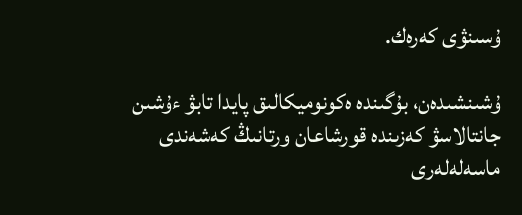ۇسىنۋى كەرەك.

ۇشىنشىدەن، بۇگىندە ەكونوميكالىق پايدا تابۋ ءۇشىن جانتالاسۋ كەزىندە قورشاعان ورتانىڭ كەشەندى ماسەلەلەرى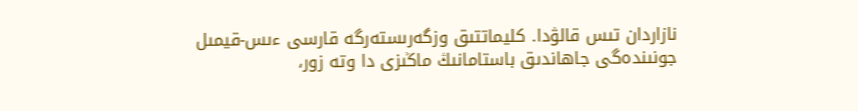نازاردان تىس قالۋدا. كليماتتىق وزگەرىستەرگە قارسى ءىس-قيمىل جونىندەگى جاھاندىق باستامانىڭ ماڭىزى دا وتە زور،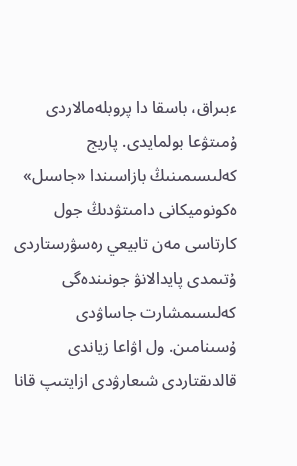ءبىراق، باسقا دا پروبلەمالاردى ۇمىتۋعا بولمايدى. پاريج كەلىسىمىنىڭ بازاسىندا «جاسىل» ەكونوميكانى دامىتۋدىڭ جول كارتاسى مەن تابيعي رەسۋرستاردى ۇتىمدى پايدالانۋ جونىندەگى كەلىسىمشارت جاساۋدى ۇسىنامىن. ول اۋاعا زياندى قالدىقتاردى شىعارۋدى ازايتىپ قانا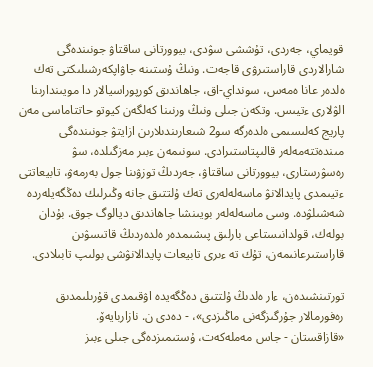قويماي، جەردى، تۇششى سۋدى، بيوورتانى ساقتاۋ جونىندەگى شارالاردى قاراستىرۋى قاجەت. ونىڭ ۇستىنە جاۋاپكەرشىلىكتى تەك ەلدەر عانا ەمەس، سونداي-اق، جاھاندىق كورپوراسيالار دا مويىندارىنا الۋلارى ءتيىس. وتكەن جىلى ونىڭ ورنىنا كەلگەن كيوتو حاتتاماسى مەن پاريج كەلىسىمى ەلدەرگە سو2 شىعارىندىلارىن ازايتۋ جونىندەگى مىندەتتەمەلەر قالىپتاستىرادى. سونىمەن ءبىر مەزگىلدە، سۋ رەسۋرستارى، بيوورتانى ساقتاۋ، جەردىڭ توزۋىنا جول بەرمەۋ، تابيعاتتى ءتيىمدى پايدالانۋ ماسەلەلەرى تەك ۇلتتىق جانە وڭىرلىك دەڭگەيلەردە شەشىلۋدە. وسى ماسەلەلەر بويىنشا جاھاندىق ديالوگ جوق. بۇدان بولەك، قولدانىستاعى بارلىق پىشىمدەر ەلدەردىڭ قاتىسۋىن قاراستىرعانىمەن، تۇك تە ءىرى تابيعات پايدالانۋشى بولىپ تابىلادى.

تورتىنشىدەن، ءار ەلدىڭ ۇلتتىق دەڭگەيدە اۋقىمدى قۇرىلىمدىق رەفورمالار جۇرگىزگەنى ماڭىزدى»، - دەدى ن. نازاربايەۆ.
«قازاقستان - جاس مەملەكەت، ۇستىمىزدەگى جىلى ءبىز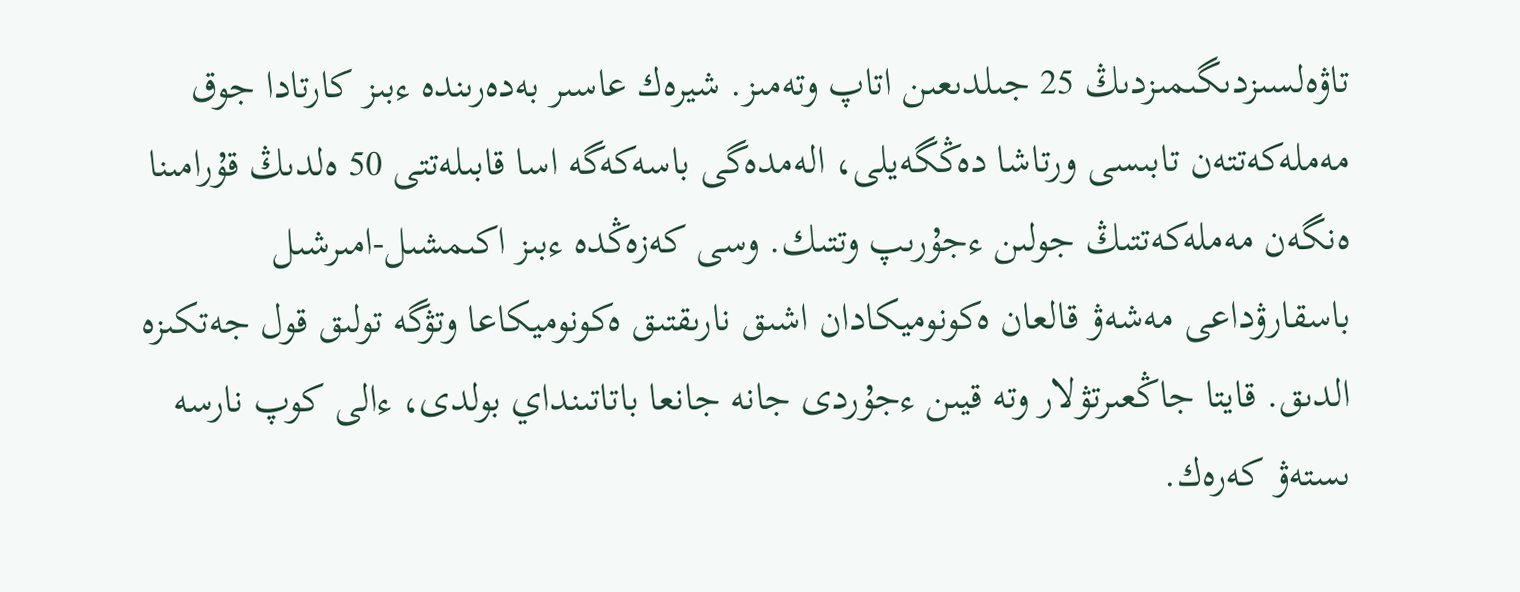تاۋەلسىزدىگىمىزدىڭ 25 جىلدىعىن اتاپ وتەمىز. شيرەك عاسىر بەدەرىندە ءبىز كارتادا جوق مەملەكەتتەن تابىسى ورتاشا دەڭگەيلى، الەمدەگى باسەكەگە اسا قابىلەتتى 50 ەلدىڭ قۇرامىنا ەنگەن مەملەكەتتىڭ جولىن ءجۇرىپ وتتىك. وسى كەزەڭدە ءبىز اكىمشىل-امىرشىل باسقارۋداعى مەشەۋ قالعان ەكونوميكادان اشىق نارىقتىق ەكونوميكاعا وتۋگە تولىق قول جەتكىزە الدىق. قايتا جاڭعىرتۋلار وتە قيىن ءجۇردى جانە جانعا باتاتىنداي بولدى، ءالى كوپ نارسە ىستەۋ كەرەك.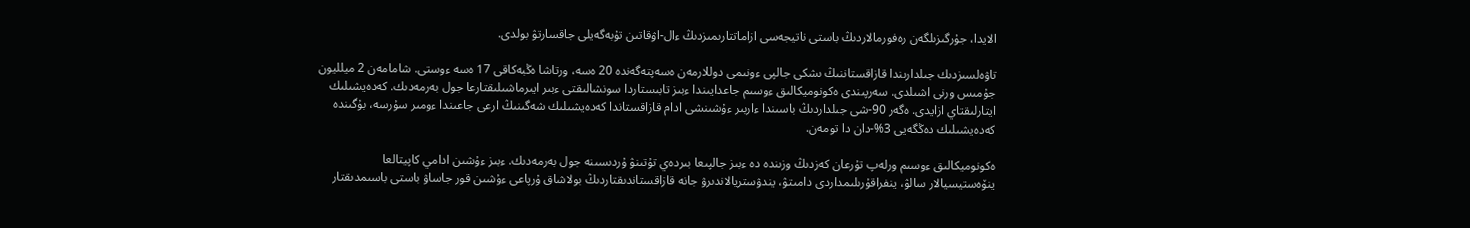الايدا، جۇرگىزىلگەن رەفورمالاردىڭ باستى ناتيجەسى ازاماتتارىمىزدىڭ ءال-اۋقاتىن تۇبەگەيلى جاقسارتۋ بولدى.

تاۋەلسىزدىك جىلدارىندا قازاقستاننىڭ ىشكى جالپى ءونىمى دوللارمەن ەسەپتەگەندە 20 ەسە، ورتاشا ەڭبەكاقى 17 ەسە ءوستى. شامامەن 2 ميلليون جۇمىس ورنى اشىلدى. سەرپىندى ەكونوميكالىق ءوسىم جاعدايىندا ءبىز تابىستاردا سونشالىقتى ءبىر ايىرماشىلىقتارعا جول بەرمەدىك. كەدەيشىلىك ايتارلىقتاي ازايدى. ەگەر 90-شى جىلداردىڭ باسىندا ءاربىر ءۇشىنشى ادام قازاقستاندا كەدەيشىلىك شەگىنىڭ ارعى جاعىندا ءومىر سۇرسە، بۇگىندە كەدەيشىلىك دەڭگەيى 3%-دان دا تومەن.

ەكونوميكالىق ءوسىم ورلەپ تۇرعان كەزدىڭ وزىندە دە ءبىز جالپىعا بىردەي تۇتىنۋ ۇردىسىنە جول بەرمەدىك. ءبىز ءۇشىن ادامي كاپيتالعا ينۆەستيسيالار سالۋ، ينفراقۇرىلىمداردى دامىتۋ، يندۋستريالاندىرۋ جانە قازاقستاندىقتاردىڭ بولاشاق ۇرپاعى ءۇشىن قور جاساۋ باستى باسىمدىقتار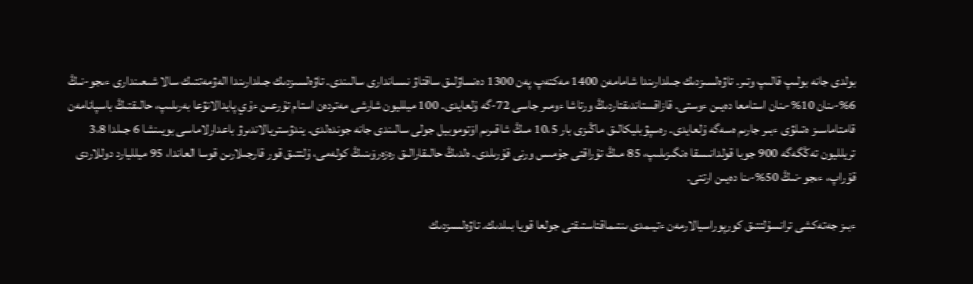بولدى جانە بولىپ قالىپ وتىر. تاۋەلسىزدىك جىلدارىندا شامامەن 1400 مەكتەپ پەن 1300 دەنساۋلىق ساقتاۋ نىساندارى سالىندى. تاۋەلسىزدىك جىلدارىندا الەۋمەتتىك سالا شىعىندارى ءىجو-نىڭ 6%-ىنان 10%-ىنان استامعا دەيىن ءوستى. قازاقستاندىقتاردىڭ ورتاشا ءومىر جاسى 72-گە ۇلعايدى. 100 ميلليون شارشى مەتردەن استام تۇرعىن ءۇي پايدالانۋعا بەرىلىپ، حالىقتىڭ باسپانامەن قامتاماسىز ەتىلۋى ءبىر جارىم ەسەگە ۇلعايدى. رەسپۋبليكالىق ماڭىزى بار 10،5 مىڭ شاقىرىم اۆتوموبيل جولى سالىندى جانە جوندەلدى. يندۋستريالاندىرۋ باعدارلاماسى بويىنشا 6 جىلدا 3،8 تريلليون تەڭگەگە 900 جوبا قولدانىسقا ەنگىزىلىپ، 85 مىڭ تۇراقتى جۇمىس ورنى قۇرىلدى. ەلدىڭ حالىقارالىق رەزەرۆىنىڭ كولەمى، ۇلتتىق قور قارجىلارىن قوسا العاندا، 95 ميلليارد دوللاردى قۇراپ، ءىجو-نىڭ 50%-ىنا دەيىن ارتتى.

ءبىز جەتەكشى ترانسۇلتتىق كورپوراسيالارمەن ءتيىمدى ىنتىماقتاستىقتى جولعا قويا بىلدىك. تاۋەلسىزدىك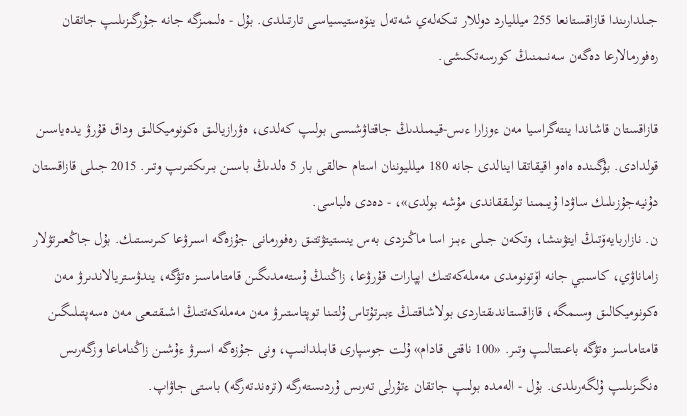جىلدارىندا قازاقستانعا 255 ميلليارد دوللار تىكەلەي شەتەل ينۆەستيسياسى تارتىلدى. بۇل - ەلىمىزگە جانە جۇرگىزىلىپ جاتقان رەفورمالارعا دەگەن سەنىمنىڭ كورسەتكىشى.

قازاقستان قاشاندا ينتەگراسيا مەن ءوزارا ءىس-قيمىلدىڭ جاقتاۋشىسى بولىپ كەلدى، ەۋرازيالىق ەكونوميكالىق وداق قۇرۋ يدەياسىن قولدادى. بۇگىندە ەاەو اقيقاتقا اينالدى جانە 180 ميلليوننان استام حالقى بار 5 ەلدىڭ باسىن بىرىكتىرىپ وتىر. 2015 جىلى قازاقستان دۇنيەجۇزىلىك ساۋدا ۇيىمىنا تولىققاندى مۇشە بولدى»، - دەدى ەلباسى.
ن. نازاربايەۆتىڭ ايتۋىنشا، وتكەن جىلى ءبىز اسا ماڭىزدى بەس ينستيتۋتتىق رەفورمانى جۇزەگە اسىرۋعا كىرىستىك. بۇل جاڭعىرتۋلار زاماناۋي، كاسىبي جانە اۆتونومدى مەملەكەتتىك اپپارات قۇرۋعا، زاڭنىڭ ۇستەمدىگىن قامتاماسىز ەتۋگە، يندۋستريالاندىرۋ مەن ەكونوميكالىق وسىمگە، قازاقستاندىقتاردى بولاشاقتىڭ ءبىرتۇتاس ۇلتىنا توپتاستىرۋ مەن مەملەكەتتىڭ اشىقتىعى مەن ەسەپتىلىگىن قامتاماسىز ەتۋگە باعىتتالىپ وتىر. «100 ناقتى قادام» ۇلت جوسپارى قابىلدانىپ، ونى جۇزەگە اسىرۋ ءۇشىن زاڭناماعا وزگەرىس ەنگىزىلىپ ۇلگەرىلدى. بۇل - الەمدە بولىپ جاتقان ءتۇرلى تەرىس ۇردىستەرگە (ترەندتەرگە) باستى جاۋاپ.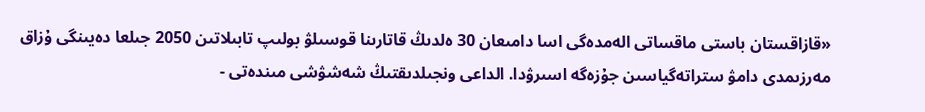«قازاقستان باستى ماقساتى الەمدەگى اسا دامىعان 30 ەلدىڭ قاتارىنا قوسىلۋ بولىپ تابىلاتىن 2050 جىلعا دەيىنگى ۇزاق مەرزىمدى دامۋ ستراتەگياسىن جۇزەگە اسىرۋدا. الداعى ونجىلدىقتىڭ شەشۋشى مىندەتى -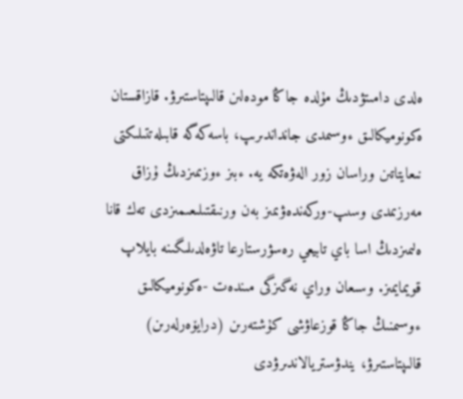ەلدى دامىتۋدىڭ مۇلدە جاڭا مودەلىن قالىپتاستىرۋ. قازاقستان ەكونوميكالىق ءوسىمدى جانداندىرىپ، باسەكەگە قابىلەتتىلىكتى نىعايتاتىن وراسان زور الەۋەتكە يە. ءبىز ءوزىمىزدىڭ ۇزاق مەرزىمدى وسىپ-وركەندەۋىمىز بەن ورنىقتىلىعىمىزدى تەك قانا ەلىمىزدىڭ اسا باي تابيعي رەسۋرستارعا تاۋەلدىلىگىنە بايلاپ قويمايمىز. وسىعان وراي نەگىزگى مىندەت -ەكونوميكالىق ءوسىمنىڭ جاڭا قوزعاۋشى كۇشتەرىن (درايۆەرلەرىن) قالىپتاستىرۋ، يندۋستريالاندىرۋدى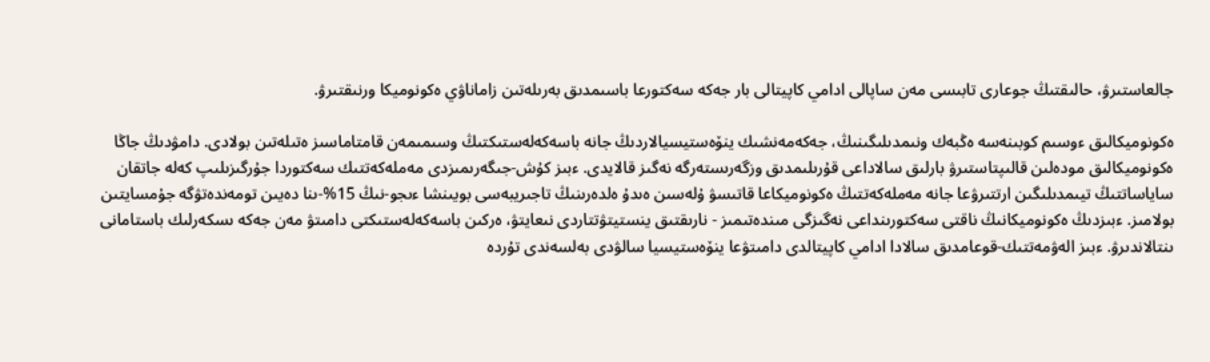جالعاستىرۋ، حالىقتىڭ جوعارى تابىسى مەن ساپالى ادامي كاپيتالى بار جەكە سەكتورعا باسىمدىق بەرىلەتىن زاماناۋي ەكونوميكا ورنىقتىرۋ.

ەكونوميكالىق ءوسىم كوبىنەسە ەڭبەك ونىمدىلىگىنىڭ، جەكەمەنشىك ينۆەستيسيالاردىڭ جانە باسەكەلەستىكتىڭ وسىمىمەن قامتاماسىز ەتىلەتىن بولادى. دامۋدىڭ جاڭا ەكونوميكالىق مودەلىن قالىپتاستىرۋ بارلىق سالاداعى قۇرىلىمدىق وزگەرىستەرگە نەگىز قالايدى. ءبىز كۇش-جىگەرىمىزدى مەملەكەتتىك سەكتوردا جۇرگىزىلىپ كەلە جاتقان ساياساتتىڭ تيىمدىلىگىن ارتتىرۋعا جانە مەملەكەتتىڭ ەكونوميكاعا قاتىسۋ ۇلەسىن ەىدۇ ەلدەرىنىڭ تاجىريبەسى بويىنشا ءىجو-نىڭ 15%-ىنا دەيىن تومەندەتۋگە جۇمسايتىن بولامىز. ءبىزدىڭ ەكونوميكانىڭ ناقتى سەكتورىنداعى نەگىزگى مىندەتىمىز - نارىقتىق ينستيتۋتتاردى نىعايتۋ، ەركىن باسەكەلەستىكتى دامىتۋ مەن جەكە ىسكەرلىك باستامانى ىنتالاندىرۋ. ءبىز الەۋمەتتىك-قوعامدىق سالادا ادامي كاپيتالدى دامىتۋعا ينۆەستيسيا سالۋدى بەلسەندى تۇردە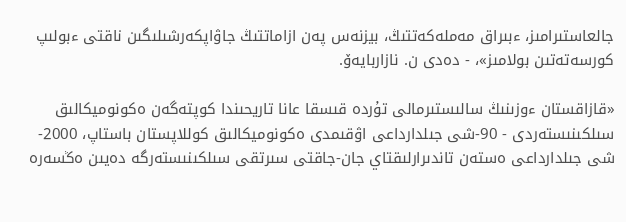جالعاستىرامىز، ءبىراق مەملەكەتتىڭ، بيزنەس پەن ازاماتتىڭ جاۋاپكەرشىلىگىن ناقتى ءبولىپ كورسەتەتىن بولامىز»، - دەدى ن. نازاربايەۆ.

«قازاقستان ءوزىنىڭ سالىستىرمالى تۇردە قىسقا عانا تاريحىندا كوپتەگەن ەكونوميكالىق سىلكىنىستەردى - 90-شى جىلدارداعى اۋقىمدى ەكونوميكالىق كوللاپستان باستاپ، 2000-شى جىلدارداعى ەستەن تاندىرارلىقتاي جان-جاقتى سىرتقى سىلكىنىستەرگە دەيىن ەڭسەرە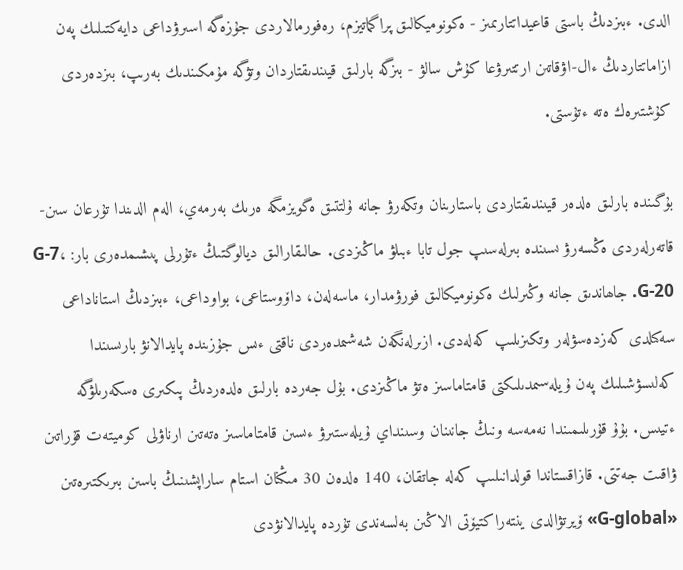الدى. ءبىزدىڭ باستى قاعيداتتارىمىز - ەكونوميكالىق پراگماتيزم، رەفورمالاردى جۇزەگە اسىرۋداعى دايەكتىلىك پەن ازاماتتاردىڭ ءال-اۋقاتىن ارتتىرۋعا كۇش سالۋ - بىزگە بارلىق قيىندىقتاردان وتۋگە مۇمكىندىك بەرىپ، بىزدەردى كۇشتىرەك ەتە ءتۇستى.

بۇگىندە بارلىق ەلدەر قيىندىقتاردى باستارىنان وتكەرۋ جانە ۇلتتىق ەگويزمگە ەرىك بەرمەي، الەم الدىندا تۇرعان سىن-قاتەرلەردى ەڭسەرۋ ىسىندە بىرلەسىپ جول تابا ءبىلۋ ماڭىزدى. حالىقارالىق ديالوگتىڭ ءتۇرلى پىشىمدەرى بار: G-7، G-20. جاھاندىق جانە وڭىرلىك ەكونوميكالىق فورۋمدار، ماسەلەن، داۆوستاعى، بواوداعى، ءبىزدىڭ استاناداعى سەكىلدى كەزدەسۋلەر وتكىزىلىپ كەلەدى. ازىرلەنگەن شەشىمدەردى ناقتى ءىس جۇزىندە پايدالانۋ بارىسىندا كەلىسۋشىلىك پەن ۇيلەسىمدىلىكتى قامتاماسىز ەتۋ ماڭىزدى. بۇل جەردە بارلىق ەلدەردىڭ پىكىرى ەسكەرىلۋگە ءتيىس. بۇۇ قۇرىلىمىندا نەمەسە ونىڭ جانىنان وسىنداي ۇيلەستىرۋ ءىسىن قامتاماسىز ەتەتىن ارناۋلى كوميتەت قۇراتىن ۋاقىت جەتتى. قازاقستاندا قولدانىلىپ كەلە جاتقان، 140 ەلدەن 30 مىڭنان استام ساراپشىنىڭ باسىن بىرىكتىرەتىن «G-global» ۆيرتۋالدى ينتەراكتيۆتى الاڭىن بەلسەندى تۇردە پايدالانۋدى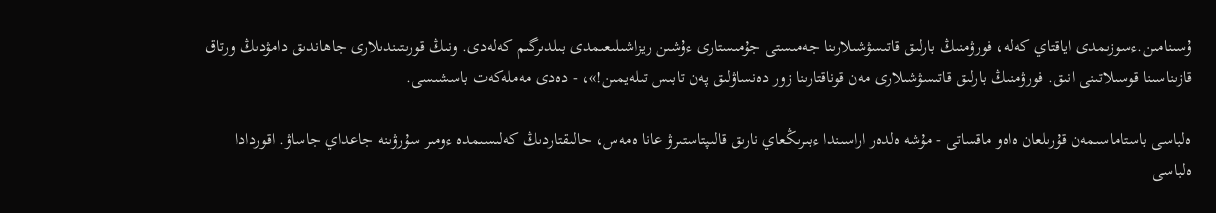ۇسىنامىن.ءسوزىمدى اياقتاي كەلە، فورۋمنىڭ بارلىق قاتىسۋشىلارىنا جەمىستى جۇمىستارى ءۇشىن ريزاشىلىعىمدى بىلدىرگىم كەلەدى. ونىڭ قورىتىندىلارى جاھاندىق دامۋدىڭ ورتاق قازىناسىنا قوسىلاتىنى انىق. فورۋمنىڭ بارلىق قاتىسۋشىلارى مەن قوناقتارىنا زور دەنساۋلىق پەن تابىس تىلەيمىن!»، - دەدى مەملەكەت باسشىسى.

ەلباسى باستاماسىمەن قۇرىلعان ەاەو ماقساتى - مۇشە ەلدەر اراسىندا ءبىرىڭعاي نارىق قالىپتاستىرۋ عانا ەمەس، حالىقتاردىڭ كەلىسىمدە ءومىر سۇرۋىنە جاعداي جاساۋ. اقوردادا ەلباسى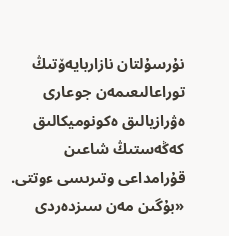نۇرسۇلتان نازاربايەۆتىڭ توراعالىعىمەن جوعارى ەۋرازيالىق ەكونوميكالىق كەڭەستىڭ شاعىن قۇرامداعى وتىرىسى ءوتتى. «بۇگىن مەن سىزدەردى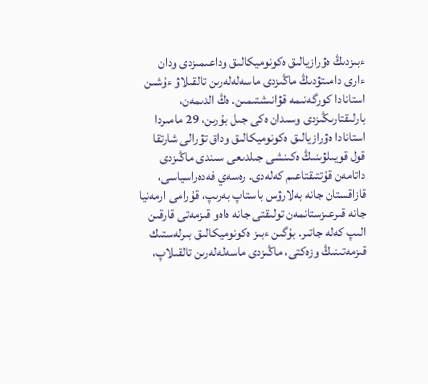ءبىزدىڭ ەۋرازيالىق ەكونوميكالىق وداعىمىزدى ودان ءارى دامىتۋدىڭ ماڭىزدى ماسەلەلەرىن تالقىلاۋ ءۇشىن استانادا كورگەنىمە قۋانىشتىمىن. ەڭ الدىمەن، بارلىقتارىڭىزدى وسىدان ەكى جىل بۇرىن، 29 مامىردا استانادا ەۋرازيالىق ەكونوميكالىق وداق تۋرالى شارتقا قول قويىلۋىنىڭ ەكىنشى جىلدىعى سىندى ماڭىزدى داتامەن قۇتتىقتاعىم كەلەدى. رەسەي فەدەراسياسى، قازاقستان جانە بەلارۋس باستاپ بەرىپ، قۇرامى ارمەنيا جانە قىرعىزستانمەن تولىقتى جانە ەاەو قىزمەتى قارقىن الىپ كەلە جاتىر. بۇگىن ءبىز ەكونوميكالىق بىرلەستىك قىزمەتىنىڭ وزەكتى، ماڭىزدى ماسەلەلەرىن تالقىلاپ،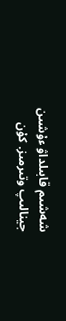شەشىم قابىلداۋ ءۇشىن جينالىپ وتىرمىز. كۇن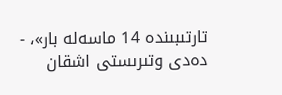تارتىبىندە 14 ماسەلە بار»، - دەدى وتىرىستى اشقان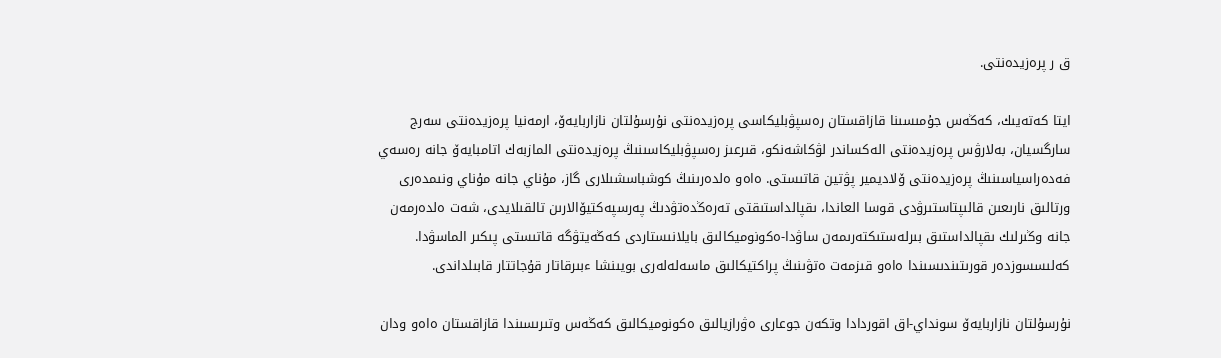ق ر پرەزيدەنتى.

ايتا كەتەيىك، كەڭەس جۇمىسىنا قازاقستان رەسپۋبليكاسى پرەزيدەنتى نۇرسۇلتان نازاربايەۆ، ارمەنيا پرەزيدەنتى سەرج سارگسيان، بەلارۋس پرەزيدەنتى الەكساندر لۋكاشەنكو، قىرعىز رەسپۋبليكاسىنىڭ پرەزيدەنتى المازبەك اتامبايەۆ جانە رەسەي فەدەراسياسىنىڭ پرەزيدەنتى ۆلاديمير پۋتين قاتىستى. ەاەو ەلدەرىنىڭ كوشباسشىلارى گاز، مۇناي جانە مۇناي ونىمدەرى ورتالىق نارىعىن قالىپتاستىرۋدى قوسا العاندا، ىقپالداستىقتى تەرەڭدەتۋدىڭ پەرسپەكتيۆالارىن تالقىلايدى، شەت ەلدەرمەن جانە وڭىرلىك ىقپالداستىق بىرلەستىكتەرىمەن ساۋدا-ەكونوميكالىق بايلانىستاردى كەڭەيتۋگە قاتىستى پىكىر الماسۋدا. كەلىسسوزدەر قورىتىندىسىندا ەاەو قىزمەت ەتۋىنىڭ پراكتيكالىق ماسەلەلەرى بويىنشا ءبىرقاتار قۇجاتتار قابىلداندى.

نۇرسۇلتان نازاربايەۆ سونداي-اق اقوردادا وتكەن جوعارى ەۋرازيالىق ەكونوميكالىق كەڭەس وتىرىسىندا قازاقستان ەاەو ودان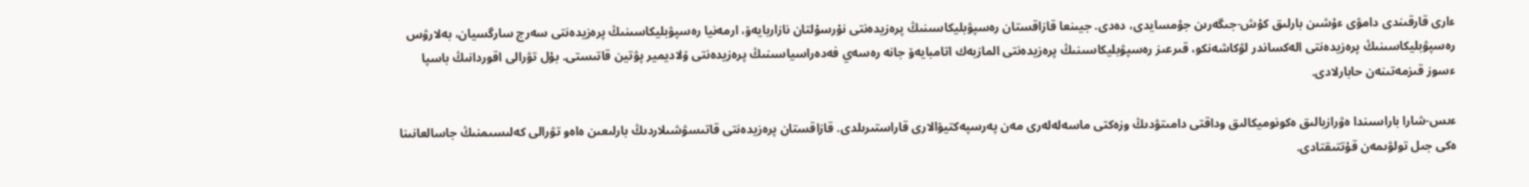ءارى قارقىندى دامۋى ءۇشىن بارلىق كۇش-جىگەرىن جۇمسايدى، دەدى. جيىنعا قازاقستان رەسپۋبليكاسىنىڭ پرەزيدەنتى نۇرسۇلتان نازاربايەۆ، ارمەنيا رەسپۋبليكاسىنىڭ پرەزيدەنتى سەرج سارگسيان، بەلارۋس رەسپۋبليكاسىنىڭ پرەزيدەنتى الەكساندر لۋكاشەنكو، قىرعىز رەسپۋبليكاسىنىڭ پرەزيدەنتى المازبەك اتامبايەۆ جانە رەسەي فەدەراسياسىنىڭ پرەزيدەنتى ۆلاديمير پۋتين قاتىستى. بۇل تۋرالى اقوردانىڭ باسپا ءسوز قىزمەتىنەن حابارلادى.

ءىس-شارا باراسىندا ەۋرازيالىق ەكونوميكالىق وداقتى دامىتۋدىڭ وزەكتى ماسەلەلەرى مەن پەرسپەكتيۆالارى قاراستىرىلدى. قازاقستان پرەزيدەنتى قاتىسۋشىلاردىڭ بارلىعىن ەاەو تۋرالى كەلىسىمنىڭ جاسالعانىنا ەكى جىل تولۋىمەن قۇتتىقتادى.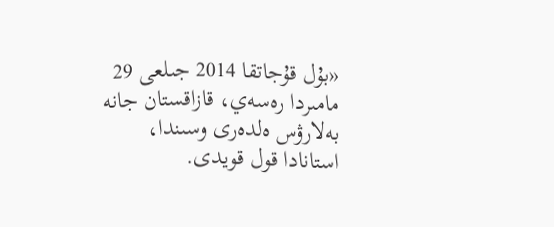«بۇل قۇجاتقا 2014 جىلعى 29 مامىردا رەسەي، قازاقستان جانە بەلارۋس ەلدەرى وسىندا، استانادا قول قويدى.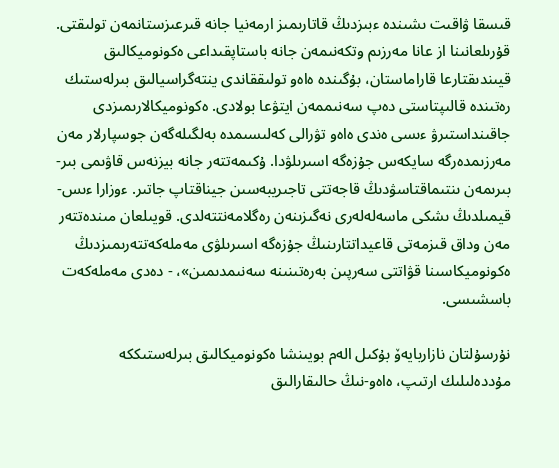قىسقا ۋاقىت ىشىندە ءبىزدىڭ قاتارىمىز ارمەنيا جانە قىرعىزستانمەن تولىقتى. قۇرىلعانىنا از عانا مەرزىم وتكەنىمەن جانە باستاپقىداعى ەكونوميكالىق قيىندىقتارعا قاراماستان، بۇگىندە ەاەو تولىققاندى ينتەگراسيالىق بىرلەستىك رەتىندە قالىپتاستى دەپ سەنىممەن ايتۋعا بولادى. ەكونوميكالارىمىزدى جاقىنداستىرۋ ءىسى ەندى ەاەو تۋرالى كەلىسىمدە بەلگىلەگەن جوسپارلار مەن مەرزىمدەرگە سايكەس جۇزەگە اسىرىلۋدا. ۇكىمەتتەر جانە بيزنەس قاۋىمى بىر-بىرىمەن ىنتىماقتاسۋدىڭ قاجەتتى تاجىريبەسىن جيناقتاپ جاتىر. ءوزارا ءىس-قيمىلدىڭ ىشكى ماسەلەلەرى نەگىزىنەن رەگلامەنتتەلدى. قويىلعان مىندەتتەر مەن وداق قىزمەتى قاعيداتتارىنىڭ جۇزەگە اسىرىلۋى مەملەكەتتەرىمىزدىڭ ەكونوميكاسىنا قۋاتتى سەرپىن بەرەتىنىنە سەنىمدىمىن»، - دەدى مەملەكەت باسشىسى.

نۇرسۇلتان نازاربايەۆ بۇكىل الەم بويىنشا ەكونوميكالىق بىرلەستىككە مۇددەلىلىك ارتىپ، ەاەو-نىڭ حالىقارالىق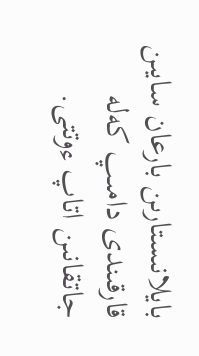بايلانىستارىن بارعان سايىن قارقىندى دامىپ كەلە جاتقانىن اتاپ ءوتتى.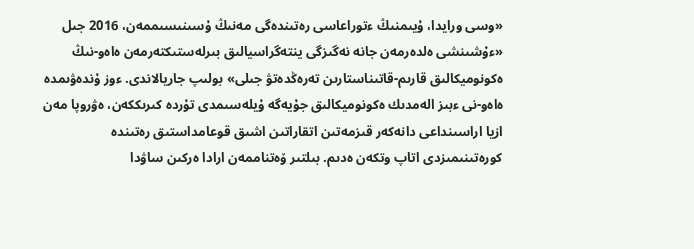«وسى ورايدا، ۇيىمنىڭ ءتوراعاسى رەتىندەگى مەنىڭ ۇسىنىسىممەن، 2016 جىل «ءۇشىنشى ەلدەرمەن جانە نەگىزگى ينتەگراسيالىق بىرلەستىكتەرمەن ەاەو-نىڭ ەكونوميكالىق قارىم-قاتىناستارىن تەرەڭدەتۋ جىلى» بولىپ جاريالاندى. ءوز ۇندەۋىمدە ەاەو-نى ءبىز الەمدىك ەكونوميكالىق جۇيەگە ۇيلەسىمدى تۇردە كىرىككەن، ەۋروپا مەن ازيا اراسىنداعى دانەكەر قىزمەتىن اتقاراتىن اشىق قوعامداستىق رەتىندە كورەتىنىمىزدى اتاپ وتكەن ەدىم. بىلتىر ۆەتناممەن ارادا ەركىن ساۋدا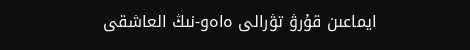ايماعىن قۇرۋ تۋرالى ەاەو-نىڭ العاشقى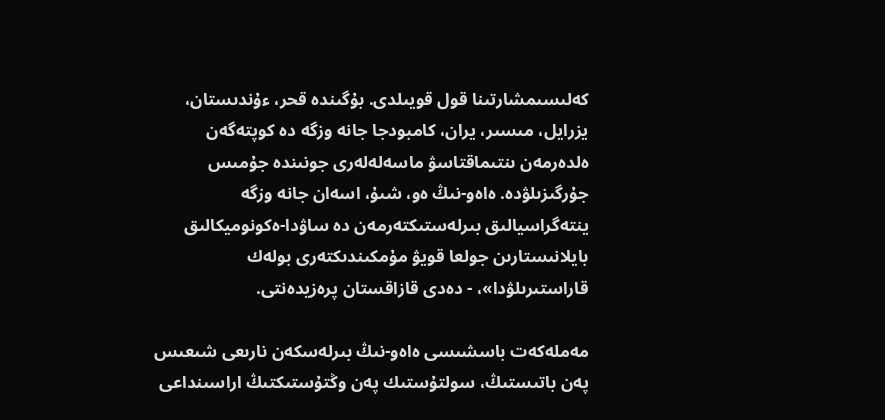كەلىسىمشارتىنا قول قويىلدى. بۇگىندە قحر، ءۇندىستان، يزرايل، مىسىر، يران، كامبودجا جانە وزگە دە كوپتەگەن ەلدەرمەن ىنتىماقتاسۋ ماسەلەلەرى جونىندە جۇمىس جۇرگىزىلۋدە. ەاەو-نىڭ ەو، شىۇ، اسەان جانە وزگە ينتەگراسيالىق بىرلەستىكتەرمەن دە ساۋدا-ەكونوميكالىق بايلانىستارىن جولعا قويۋ مۇمكىندىكتەرى بولەك قاراستىرىلۋدا»، - دەدى قازاقستان پرەزيدەنتى.

مەملەكەت باسشىسى ەاەو-نىڭ بىرلەسكەن نارىعى شىعىس پەن باتىستىڭ، سولتۇستىك پەن وڭتۇستىكتىڭ اراسىنداعى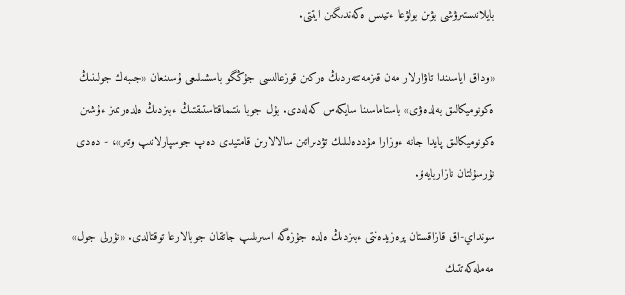بايلانىستىرۋشى بۋىن بولۋعا ءتيىس ەكەندىگىن ايتتى.

«وداق اياسىندا تاۋارلار مەن قىزمەتتەردىڭ ەركىن قوزعالىسى جۇڭگو باسشىلىعى ۇسىنعان «جىبەك جولىنىڭ ەكونوميكالىق بەلدەۋى» باستاماسىنا سايكەس كەلەدى. بۇل جوبا ىنتىماقتاستىقتىڭ ءبىزدىڭ ەلدەرىمىز ءۇشىن ەكونوميكالىق پايدا جانە ءوزارا مۇددەلىلىك تۋدىراتىن سالالارىن قامتيدى دەپ جوسپارلانىپ وتىر»، - دەدى نۇرسۇلتان نازاربايەۆ.

سونداي-اق قازاقستان پرەزيدەنتى ءبىزدىڭ ەلدە جۇزەگە اسىرىلىپ جاتقان جوبالارعا توقتالدى. «نۇرلى جول» مەملەكەتتىك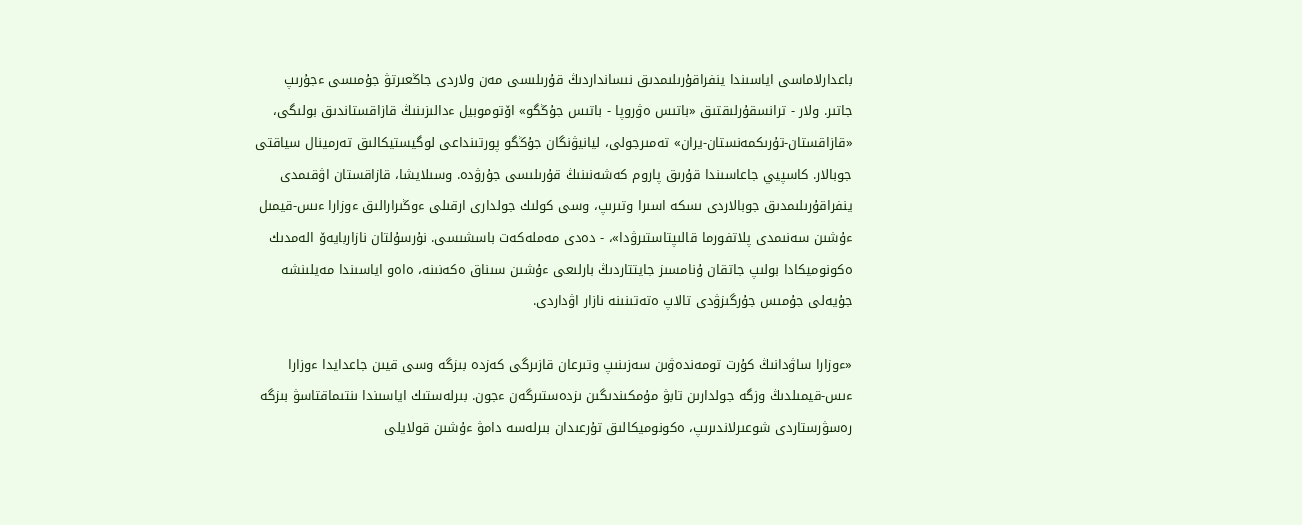باعدارلاماسى اياسىندا ينفراقۇرىلىمدىق نىسانداردىڭ قۇرىلىسى مەن ولاردى جاڭعىرتۋ جۇمىسى ءجۇرىپ جاتىر. ولار - ترانسقۇرلىقتىق «باتىس ەۋروپا - باتىس جۇڭگو» اۆتوموبيل ءدالىزىنىڭ قازاقستاندىق بولىگى، «قازاقستان-تۇرىكمەنستان-يران» تەمىرجولى، ليانيۋنگان جۇڭگو پورتىنداعى لوگيستيكالىق تەرمينال سياقتى جوبالار. كاسپيي جاعاسىندا قۇرىق پاروم كەشەنىنىڭ قۇرىلىسى جۇرۋدە. وسىلايشا، قازاقستان اۋقىمدى ينفراقۇرىلىمدىق جوبالاردى ىسكە اسىرا وتىرىپ، وسى كولىك جولدارى ارقىلى ءوڭىرارالىق ءوزارا ءىس-قيمىل ءۇشىن سەنىمدى پلاتفورما قالىپتاستىرۋدا»، - دەدى مەملەكەت باسشىسى. نۇرسۇلتان نازاربايەۆ الەمدىك ەكونوميكادا بولىپ جاتقان ۇنامسىز جايتتاردىڭ بارلىعى ءۇشىن سىناق ەكەنىنە، ەاەو اياسىندا مەيلىنشە جۇيەلى جۇمىس جۇرگىزۋدى تالاپ ەتەتىنىنە نازار اۋداردى.

«ءوزارا ساۋدانىڭ كۇرت تومەندەۋىن سەزىنىپ وتىرعان قازىرگى كەزدە بىزگە وسى قيىن جاعدايدا ءوزارا ءىس-قيمىلدىڭ وزگە جولدارىن تابۋ مۇمكىندىگىن ىزدەستىرگەن ءجون. بىرلەستىك اياسىندا ىنتىماقتاسۋ بىزگە رەسۋرستاردى شوعىرلاندىرىپ، ەكونوميكالىق تۇرعىدان بىرلەسە دامۋ ءۇشىن قولايلى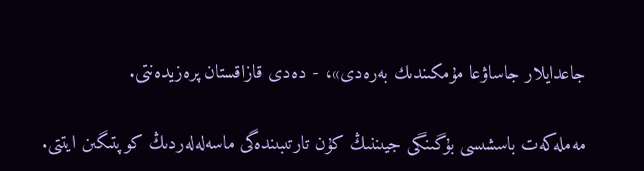جاعدايلار جاساۋعا مۇمكىندىك بەرەدى»، - دەدى قازاقستان پرەزيدەنتى.

مەملەكەت باسشىسى بۇگىنگى جيىننىڭ كۇن تارتىبىندەگى ماسەلەلەردىڭ كوپتىگىن ايتتى.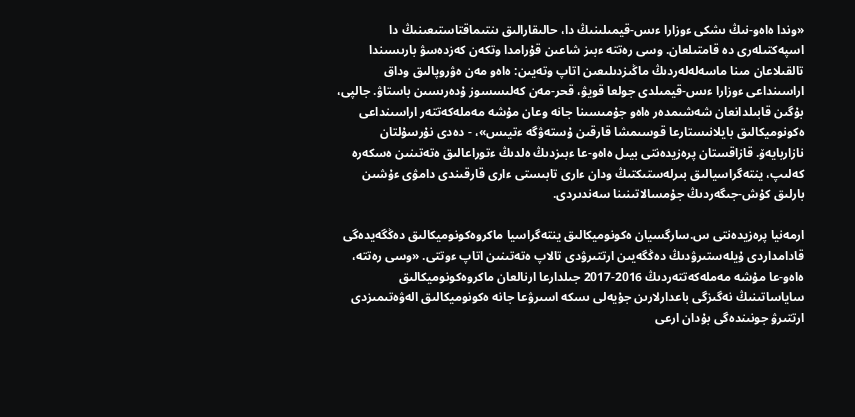«وندا ەاەو-نىڭ ىشكى ءوزارا ءىس-قيمىلىنىڭ دا، حالىقارالىق ىنتىماقتاستىعىنىڭ دا اسپەكتىلەرى دە قامتىلعان. وسى رەتتە ءبىز شاعىن قۇرامدا وتكەن كەزدەسۋ بارىسىندا تالقىلاعان مىنا ماسەلەلەردىڭ ماڭىزدىلىعىن اتاپ وتەيىن: ەاەو مەن ەۋروپالىق وداق اراسىنداعى ءوزارا ءىس-قيمىلدى جولعا قويۋ، قحر-مەن كەلىسسوز ۇدەرىسىن باستاۋ. جالپى، بۇگىن قابىلدانعان شەشىمدەر ەاەو جۇمىسىنا جانە وعان مۇشە مەملەكەتتەر اراسىنداعى ەكونوميكالىق بايلانىستارعا قوسىمشا قارقىن ۇستەۋگە ءتيىس»، - دەدى نۇرسۇلتان نازاربايەۆ. قازاقستان پرەزيدەنتى بيىل ەاەو-عا ءبىزدىڭ ەلدىڭ ءتوراعالىق ەتەتىنىن ەسكەرە كەلىپ، ينتەگراسيالىق بىرلەستىكتىڭ ودان ءارى تابىستى ءارى قارقىندى دامۋى ءۇشىن بارلىق كۇش-جىگەردىڭ جۇمسالاتىنىنا سەندىردى.

ارمەنيا پرەزيدەنتى س.سارگسيان ەكونوميكالىق ينتەگراسيا ماكروەكونوميكالىق دەڭگەيدەگى قادامداردى ۇيلەستىرۋدىڭ دەڭگەيىن ارتتىرۋدى تالاپ ەتەتىنىن اتاپ ءوتتى. «وسى رەتتە، ەاەو-عا مۇشە مەملەكەتتەردىڭ 2016-2017 جىلدارعا ارنالعان ماكروەكونوميكالىق ساياساتىنىڭ نەگىزگى باعدارلارىن جۇيەلى ىسكە اسىرۋعا جانە ەكونوميكالىق الەۋەتىمىزدى ارتتىرۋ جونىندەگى بۇدان ارعى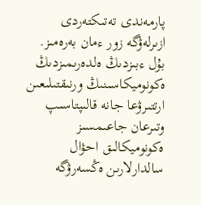پارمەندى تەتىكتەردى ازىرلەۋگە زور ءمان بەرەمىز. بۇل ءبىزدىڭ ەلدەرىمىزدىڭ ەكونوميكاسىنىڭ ورنىقتىلىعىن ارتتىرۋعا جانە قالىپتاسىپ وتىرعان جاعىمسىز ەكونوميكالىق احۋال سالدارلارىن ەڭسەرۋگە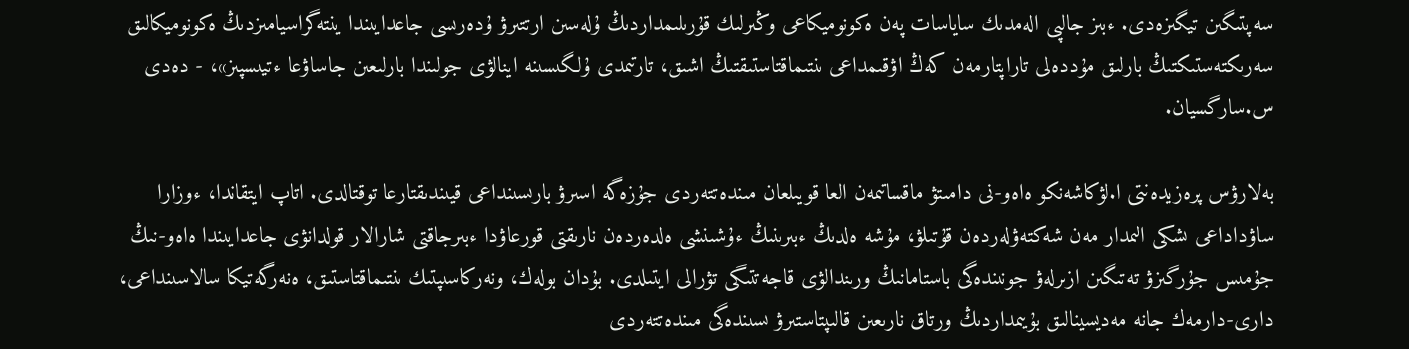سەپتىگىن تيگىزەدى. ءبىز جالپى الەمدىك ساياسات پەن ەكونوميكاعى وڭىرلىك قۇرىلىمداردىڭ ۇلەسىن ارتتىرۋ ۇدەرىسى جاعدايىندا ينتەگراسيامىزدىڭ ەكونوميكالىق سەرىكتەستىكتىڭ بارلىق مۇددەلى تاراپتارمەن كەڭ اۋقىمداعى ىنتىماقتاستىقتىڭ اشىق، تارتىمدى ۇلگىسىنە اينالۋى جولىندا بارلىعىن جاساۋعا ءتيىسپىز»، - دەدى س.سارگسيان.

بەلارۋس پرەزيدەنتى ا.لۋكاشەنكو ەاەو-نى دامىتۋ ماقساتىمەن العا قويىلعان مىندەتتەردى جۇزەگە اسىرۋ بارىسىنداعى قيىندىقتارعا توقتالدى. اتاپ ايتقاندا، ءوزارا ساۋداداعى ىشكى الىمدار مەن شەكتەۋلەردەن قۇتىلۋ، مۇشە ەلدىڭ ءبىرىنىڭ ءۇشىنشى ەلدەردەن نارىقتى قورعاۋدا ءبىرجاقتى شارالار قولدانۋى جاعدايىندا ەاەو-نىڭ جۇمىس جۇرگىزۋ تەتىگىن ازىرلەۋ جونىندەگى باستامانىڭ ورىندالۋى قاجەتتىگى تۋرالى ايتىلدى. بۇدان بولەك، ونەركاسىپتىك ىنتىماقتاستىق، ەنەرگەتيكا سالاسىنداعى، دارى-دارمەك جانە مەديسينالىق بۇيىمداردىڭ ورتاق نارىعىن قالىپتاستىرۋ ىسىندەگى مىندەتتەردى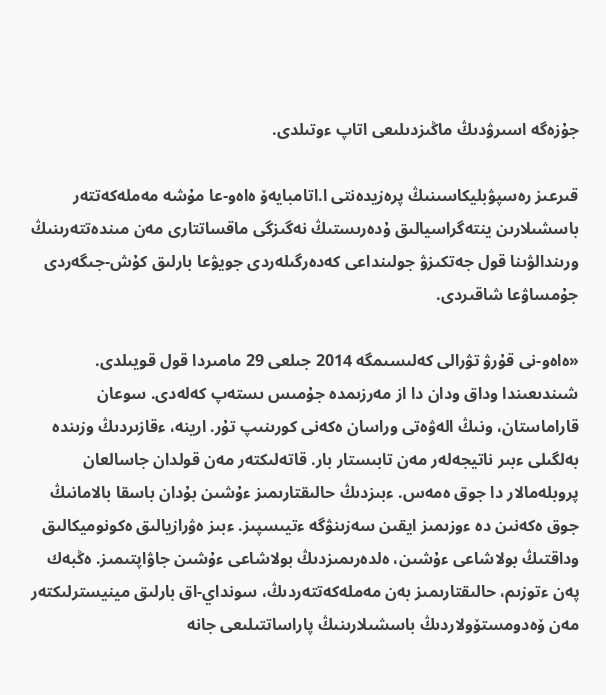جۇزەگە اسىرۋدىڭ ماڭىزدىلىعى اتاپ ءوتىلدى.

قىرعىز رەسپۋبليكاسىنىڭ پرەزيدەنتى ا.اتامبايەۆ ەاەو-عا مۇشە مەملەكەتتەر باسشىلارىن ينتەگراسيالىق ۇدەرىستىڭ نەگىزگى ماقساتتارى مەن مىندەتتەرىنىڭ ورىندالۋىنا قول جەتكىزۋ جولىنداعى كەدەرگىلەردى جويۋعا بارلىق كۇش-جىگەردى جۇمساۋعا شاقىردى.

«ەاەو-نى قۇرۋ تۋرالى كەلىسىمگە 2014 جىلعى 29 مامىردا قول قويىلدى. شىندىعىندا وداق ودان دا از مەرزىمدە جۇمىس ىستەپ كەلەدى. سوعان قاراماستان، ونىڭ الەۋەتى وراسان ەكەنى كورىنىپ تۇر. ارينە، ءقازىردىڭ وزىندە بەلگىلى ءبىر ناتيجەلەر مەن تابىستار بار. قاتەلىكتەر مەن قولدان جاسالعان پروبلەمالار دا جوق ەمەس. ءبىزدىڭ حالىقتارىمىز ءۇشىن بۇدان باسقا بالامانىڭ جوق ەكەنىن دە ءوزىمىز ايقىن سەزىنۋگە ءتيىسپىز. ءبىز ەۋرازيالىق ەكونوميكالىق وداقتىڭ بولاشاعى ءۇشىن، ەلدەرىمىزدىڭ بولاشاعى ءۇشىن جاۋاپتىمىز. ەڭبەك پەن ءتوزىم، حالىقتارىمىز بەن مەملەكەتتەردىڭ، سونداي-اق بارلىق مينيسترلىكتەر مەن ۆەدومستۆولاردىڭ باسشىلارىنىڭ پاراساتتىلىعى جانە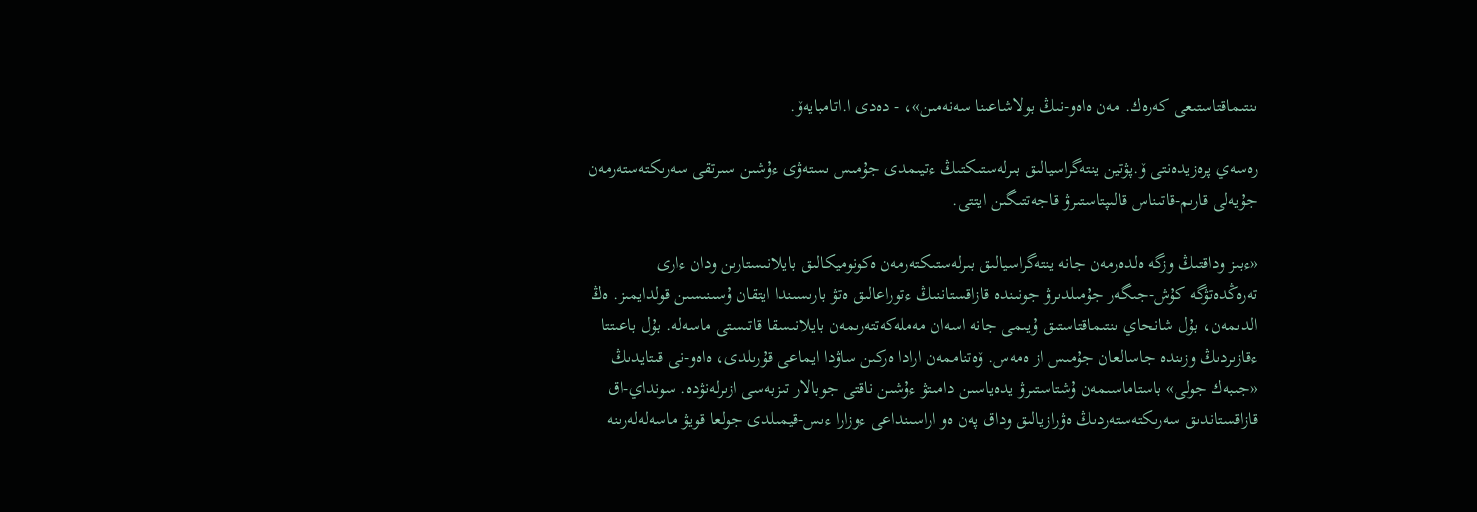ىنتىماقتاستىعى كەرەك. مەن ەاەو-نىڭ بولاشاعىنا سەنەمىن»، - دەدى ا.اتامبايەۆ.

رەسەي پرەزيدەنتى ۆ.پۋتين ينتەگراسيالىق بىرلەستىكتىڭ ءتيىمدى جۇمىس ىستەۋى ءۇشىن سىرتقى سەرىكتەستەرمەن جۇيەلى قارىم-قاتىناس قالىپتاستىرۋ قاجەتتىگىن ايتتى.

«ءبىز وداقتىڭ وزگە ەلدەرمەن جانە ينتەگراسيالىق بىرلەستىكتەرمەن ەكونوميكالىق بايلانىستارىن ودان ءارى تەرەڭدەتۋگە كۇش-جىگەر جۇمىلدىرۋ جونىندە قازاقستاننىڭ ءتوراعالىق ەتۋ بارىسىندا ايتقان ۇسىنىسىن قولدايمىز. ەڭ الدىمەن، بۇل شانحاي ىنتىماقتاستىق ۇيىمى جانە اسەان مەملەكەتتەرىمەن بايلانىسقا قاتىستى ماسەلە. بۇل باعىتتا ءقازىردىڭ وزىندە جاسالعان جۇمىس از ەمەس. ۆەتناممەن ارادا ەركىن ساۋدا ايماعى قۇرىلدى، ەاەو-نى قىتايدىڭ «جىبەك جولى» باستاماسىمەن ۇشتاستىرۋ يدەياسىن دامىتۋ ءۇشىن ناقتى جوبالار تىزبەسى ازىرلەنۋدە. سونداي-اق قازاقستاندىق سەرىكتەستەردىڭ ەۋرازيالىق وداق پەن ەو اراسىنداعى ءوزارا ءىس-قيمىلدى جولعا قويۋ ماسەلەلەرىنە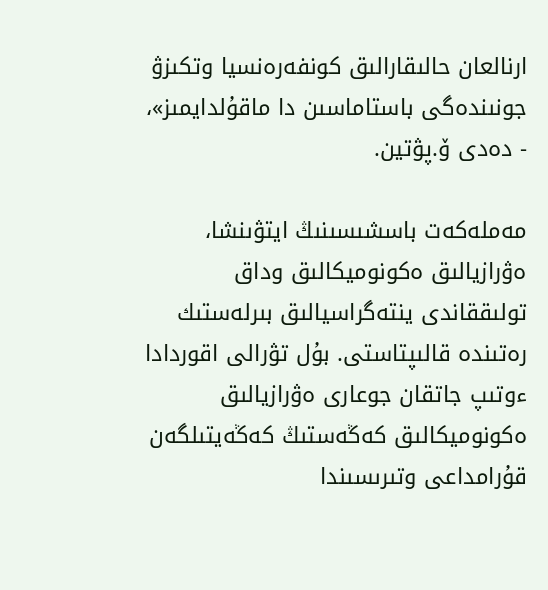ارنالعان حالىقارالىق كونفەرەنسيا وتكىزۋ جونىندەگى باستاماسىن دا ماقۇلدايمىز»، - دەدى ۆ.پۋتين.

مەملەكەت باسشىسىنىڭ ايتۋىنشا، ەۋرازيالىق ەكونوميكالىق وداق تولىققاندى ينتەگراسيالىق بىرلەستىك رەتىندە قالىپتاستى. بۇل تۋرالى اقوردادا ءوتىپ جاتقان جوعارى ەۋرازيالىق ەكونوميكالىق كەڭەستىڭ كەڭەيتىلگەن قۇرامداعى وتىرىسىندا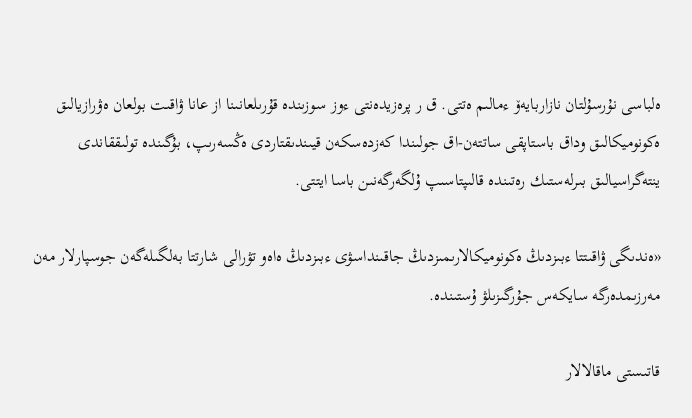ەلباسى نۇرسۇلتان نازاربايەۆ ءمالىم ەتتى. ق ر پرەزيدەنتى ءوز سوزىندە قۇرىلعانىنا از عانا ۋاقىت بولعان ەۋرازيالىق ەكونوميكالىق وداق باستاپقى ساتتەن-اق جولىندا كەزدەسكەن قيىندىقتاردى ەڭسەرىپ، بۇگىندە تولىققاندى ينتەگراسيالىق بىرلەستىك رەتىندە قالىپتاسىپ ۇلگەرگەنىن باسا ايتتى.

«ەندىگى ۋاقىتتا ءبىزدىڭ ەكونوميكالارىمىزدىڭ جاقىنداسۋى ءبىزدىڭ ەاەو تۋرالى شارتتا بەلگىلەگەن جوسپارلار مەن مەرزىمدەرگە سايكەس جۇرگىزىلۋ ۇستىندە.

قاتىستى ماقالالار